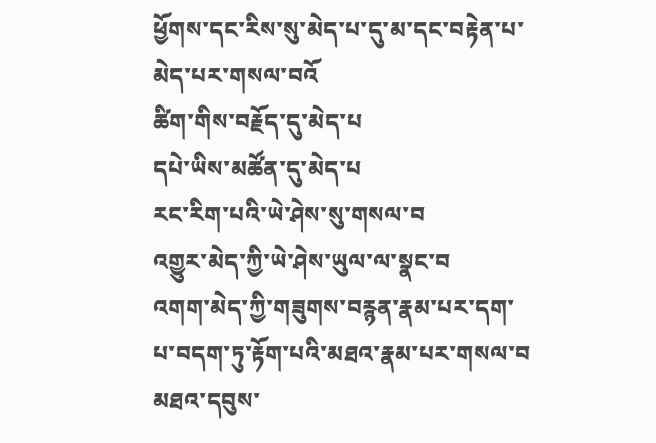ཕྱོགས་དང་རིས་སུ་མེད་པ་དུ་མ་དང་བརྟེན་པ་མེད་པར་གསལ་བའོ
ཚིག་གིས་བརྗོད་དུ་མེད་པ
དཔེ་ཡིས་མཚོན་དུ་མེད་པ
རང་རིག་པའི་ཡེ་ཤེས་སུ་གསལ་བ
འགྱུར་མེད་ཀྱི་ཡེ་ཤེས་ཡུལ་ལ་སྣང་བ
འགག་མེད་ཀྱི་གཟུགས་བརྙན་རྣམ་པར་དག་པ་བདག་ཏུ་རྟོག་པའི་མཐའ་རྣམ་པར་གསལ་བ
མཐའ་དབུས་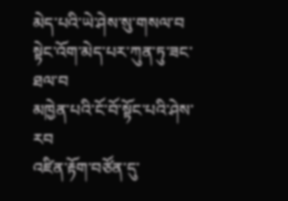མེད་པའི་ཡེ་ཤེས་སུ་གསལ་བ
སྟེང་འོག་མེད་པར་ཀུན་ཏུ་ཟང་ཐལ་བ
མཁྱེན་པའི་ངོ་བོ་སྟོང་པའི་ཤེས་རབ
འཛིན་རྟོག་བཙོན་དུ་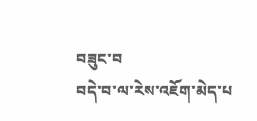བཟུང་བ
བདེ་བ་ལ་རེས་འཇོག་མེད་པ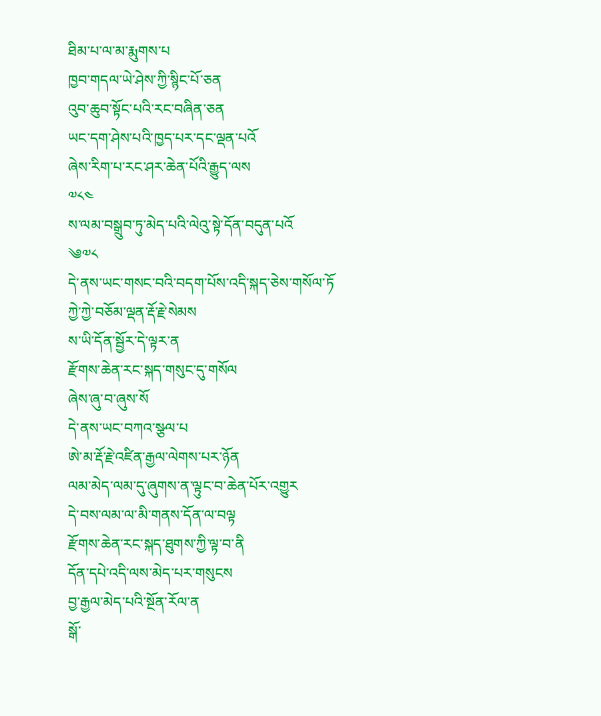ཐིམ་པ་ལ་མ་རྨུགས་པ
ཁྱབ་གདལ་ཡེ་ཤེས་ཀྱི་སྙིང་པོ་ཅན
འུབ་ཆུབ་སྟོང་པའི་རང་བཞིན་ཅན
ཡང་དག་ཤེས་པའི་ཁྱད་པར་དང་ལྡན་པའོ
ཞེས་རིག་པ་རང་ཤར་ཆེན་པོའི་རྒྱུད་ལས
༧༨༤
ས་ལམ་བསྒྲུབ་ཏུ་མེད་པའི་ལེའུ་སྟེ་དོན་བདུན་པའོ
༄༧༨
དེ་ནས་ཡང་གསང་བའི་བདག་པོས་འདི་སྐད་ཅེས་གསོལ་ཏོ
ཀྱེ་ཀྱེ་བཅོམ་ལྡན་རྡོ་རྗེ་སེམས
ས་ཡི་དོན་སྦྱོར་དེ་ལྟར་ན
རྫོགས་ཆེན་རང་སྐད་གསུང་དུ་གསོལ
ཞེས་ཞུ་བ་ཞུས་སོ
དེ་ནས་ཡང་བཀའ་སྩལ་པ
ཨེ་མ་རྡོ་རྗེ་འཛིན་རྒྱལ་ལེགས་པར་ཉོན
ལམ་མེད་ལམ་དུ་ཞུགས་ན་ལྟུང་བ་ཆེན་པོར་འགྱུར
དེ་བས་ལམ་ལ་མི་གནས་དོན་ལ་བལྟ
རྫོགས་ཆེན་རང་སྐད་ཐུགས་ཀྱི་ལྟ་བ་ནི
དོན་དཔེ་འདི་ལས་མེད་པར་གསུངས
བྱ་རྒྱལ་མེད་པའི་སྔོན་རོལ་ན
སྒོ་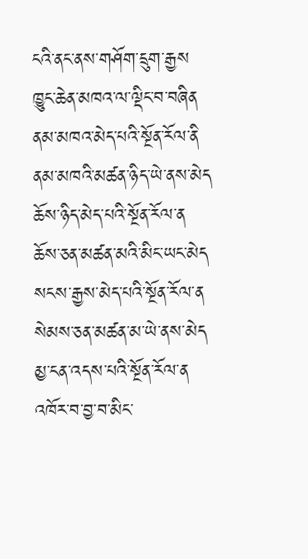ངའི་ནང་ནས་གཤོག་དྲུག་རྒྱས
ཁྱུང་ཆེན་མཁའ་ལ་ལྡིང་བ་བཞིན
ནམ་མཁའ་མེད་པའི་སྔོན་རོལ་ནི
ནམ་མཁའི་མཚན་ཉིད་ཡེ་ནས་མེད
ཆོས་ཉིད་མེད་པའི་སྔོན་རོལ་ན
ཆོས་ཅན་མཚན་མའི་མིང་ཡང་མེད
སངས་རྒྱས་མེད་པའི་སྔོན་རོལ་ན
སེམས་ཅན་མཚན་མ་ཡེ་ནས་མེད
མྱ་ངན་འདས་པའི་སྔོན་རོལ་ན
འཁོར་བ་བྱ་བ་མིང་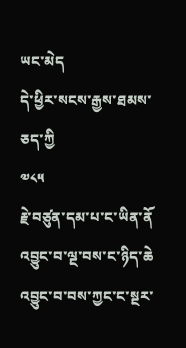ཡང་མེད
དེ་ཕྱིར་སངས་རྒྱས་ཐམས་ཅད་ཀྱི
༧༨༥
རྗེ་བཙུན་དམ་པ་ང་ཡིན་ནོ
འབྱུང་བ་ལྔ་བས་ང་ཉིད་ཆེ
འབྱུང་བ་བས་ཀྱང་ང་སྔར་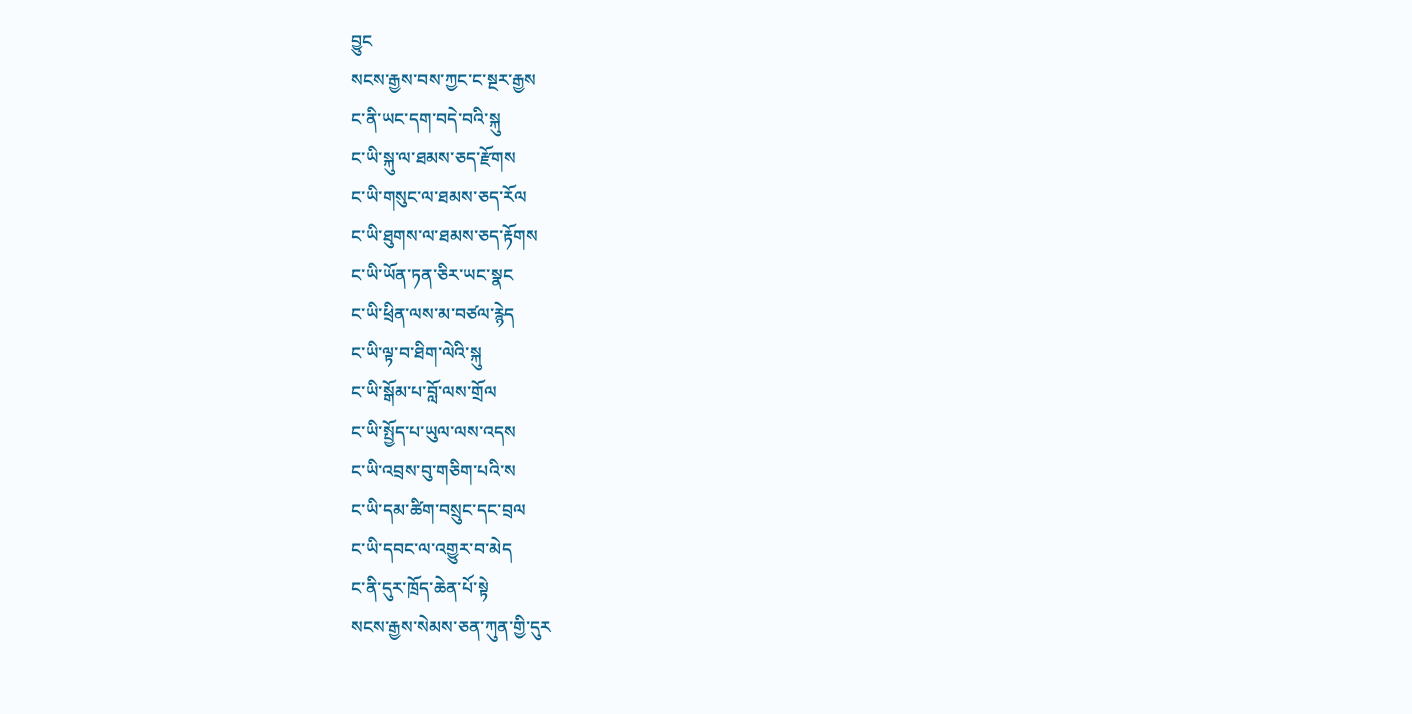བྱུང
སངས་རྒྱས་བས་ཀྱང་ང་སྔར་རྒྱས
ང་ནི་ཡང་དག་བདེ་བའི་སྐུ
ང་ཡི་སྐུ་ལ་ཐམས་ཅད་རྫོགས
ང་ཡི་གསུང་ལ་ཐམས་ཅད་རོལ
ང་ཡི་ཐུགས་ལ་ཐམས་ཅད་རྟོགས
ང་ཡི་ཡོན་ཏན་ཅིར་ཡང་སྣང
ང་ཡི་ཕྲིན་ལས་མ་བཙལ་རྙེད
ང་ཡི་ལྟ་བ་ཐིག་ལེའི་སྐུ
ང་ཡི་སྒོམ་པ་བློ་ལས་གྲོལ
ང་ཡི་སྤྱོད་པ་ཡུལ་ལས་འདས
ང་ཡི་འབྲས་བུ་གཅིག་པའི་ས
ང་ཡི་དམ་ཚིག་བསྲུང་དང་བྲལ
ང་ཡི་དབང་ལ་འགྱུར་བ་མེད
ང་ནི་དུར་ཁྲོད་ཆེན་པོ་སྟེ
སངས་རྒྱས་སེམས་ཅན་ཀུན་གྱི་དུར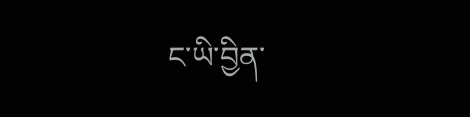ང་ཡི་བྱིན་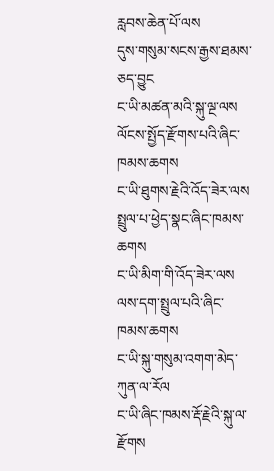རླབས་ཆེན་པོ་ལས
དུས་གསུམ་སངས་རྒྱས་ཐམས་ཅད་བྱུང
ང་ཡི་མཚན་མའི་སྐུ་ལྔ་ལས
ལོངས་སྤྱོད་རྫོགས་པའི་ཞིང་ཁམས་ཆགས
ང་ཡི་ཐུགས་རྗེའི་འོད་ཟེར་ལས
སྤྲུལ་པ་ཕྱེད་སྣང་ཞིང་ཁམས་ཆགས
ང་ཡི་མིག་གི་འོད་ཟེར་ལས
ལས་དག་སྤྲུལ་པའི་ཞིང་ཁམས་ཆགས
ང་ཡི་སྐུ་གསུམ་འགག་མེད་ཀུན་ལ་རོལ
ང་ཡི་ཞིང་ཁམས་རྡོ་རྗེའི་སྐུ་ལ་རྫོགས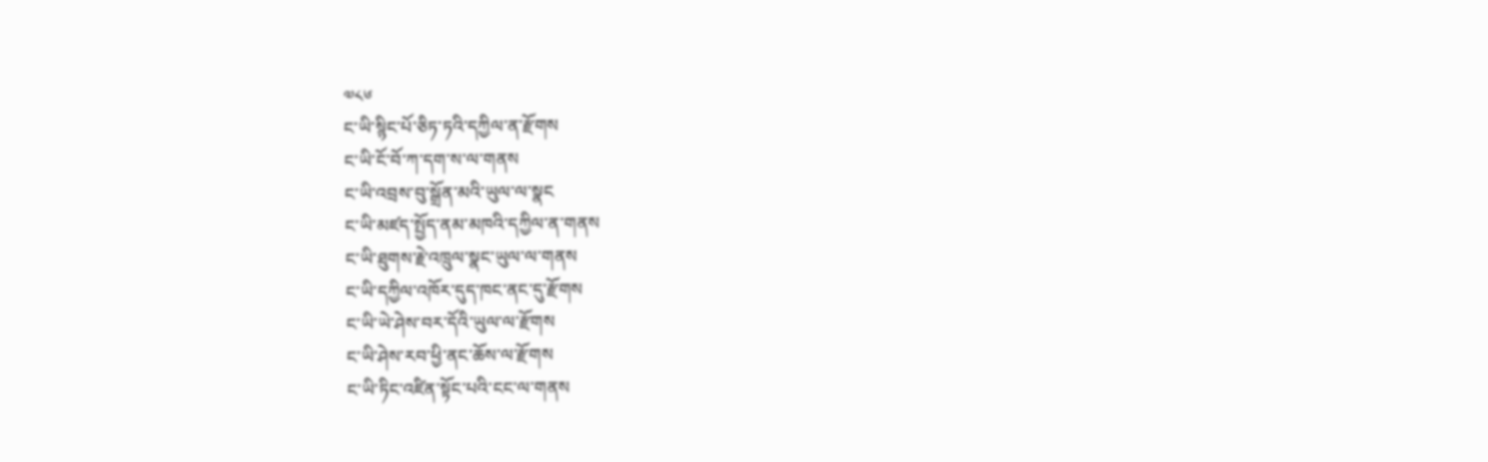༧༨༦
ང་ཡི་སྙིང་པོ་ཅིཏ་ཏའི་དཀྱིལ་ན་རྫོགས
ང་ཡི་ངོ་བོ་ཀ་དག་ས་ལ་གནས
ང་ཡི་འབྲས་བུ་སྒྲོན་མའི་ཡུལ་ལ་སྣང
ང་ཡི་མཛད་སྤྱོད་ནམ་མཁའི་དཀྱིལ་ན་གནས
ང་ཡི་ཐུགས་རྗེ་འཁྲུལ་སྣང་ཡུལ་ལ་གནས
ང་ཡི་དཀྱིལ་འཁོར་དུད་ཁང་ནང་དུ་རྫོགས
ང་ཡི་ཡེ་ཤེས་བར་དོའི་ཡུལ་ལ་རྫོགས
ང་ཡི་ཤེས་རབ་ཕྱི་ནང་ཆོས་ལ་རྫོགས
ང་ཡི་ཏིང་འཛིན་སྟོང་པའི་ངང་ལ་གནས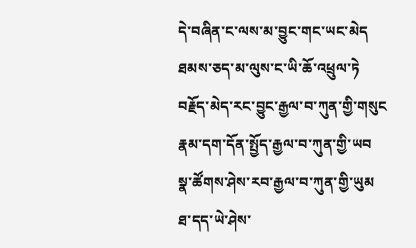དེ་བཞིན་ང་ལས་མ་བྱུང་གང་ཡང་མེད
ཐམས་ཅད་མ་ལུས་ང་ཡི་ཆོ་འཕྲུལ་ཏེ
བརྗོད་མེད་རང་བྱུང་རྒྱལ་བ་ཀུན་གྱི་གསུང
རྣམ་དག་དོན་སྤྱོད་རྒྱལ་བ་ཀུན་གྱི་ཡབ
སྣ་ཚོགས་ཤེས་རབ་རྒྱལ་བ་ཀུན་གྱི་ཡུམ
ཐ་དད་ཡེ་ཤེས་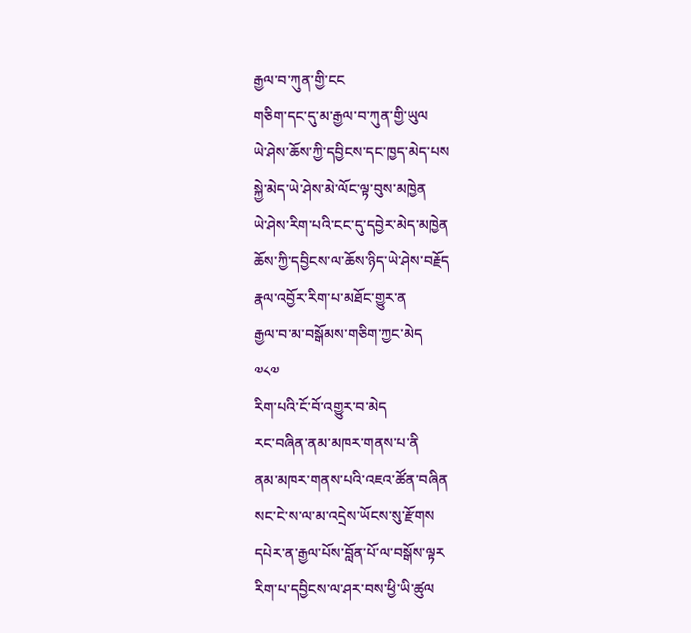རྒྱལ་བ་ཀུན་གྱི་ངང
གཅིག་དང་དུ་མ་རྒྱལ་བ་ཀུན་གྱི་ཡུལ
ཡེ་ཤེས་ཆོས་ཀྱི་དབྱིངས་དང་ཁྱད་མེད་པས
སྐྱེ་མེད་ཡེ་ཤེས་མེ་ལོང་ལྟ་བུས་མཁྱེན
ཡེ་ཤེས་རིག་པའི་ངང་དུ་དབྱེར་མེད་མཁྱེན
ཆོས་ཀྱི་དབྱིངས་ལ་ཆོས་ཉིད་ཡེ་ཤེས་བརྗོད
རྣལ་འབྱོར་རིག་པ་མཐོང་གྱུར་ན
རྒྱལ་བ་མ་བསྒོམས་གཅིག་ཀྱང་མེད
༧༨༧
རིག་པའི་ངོ་བོ་འགྱུར་བ་མེད
རང་བཞིན་ནམ་མཁར་གནས་པ་ནི
ནམ་མཁར་གནས་པའི་འཇའ་ཚོན་བཞིན
སང་ངེ་ས་ལ་མ་འདྲེས་ཡོངས་སུ་རྫོགས
དཔེར་ན་རྒྱལ་པོས་བློན་པོ་ལ་བསྒོས་ལྟར
རིག་པ་དབྱིངས་ལ་ཤར་བས་ཕྱི་ཡི་ཚུལ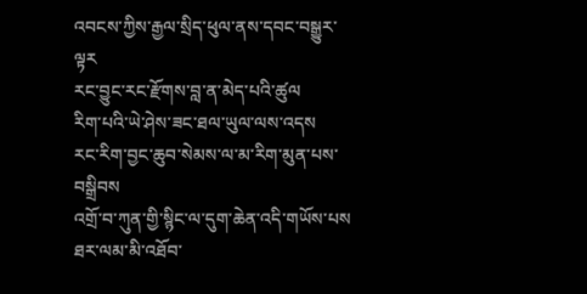འབངས་ཀྱིས་རྒྱལ་སྲིད་ཕུལ་ནས་དབང་བསྒྱུར་ལྟར
རང་བྱུང་རང་རྫོགས་བླ་ན་མེད་པའི་ཚུལ
རིག་པའི་ཡེ་ཤེས་ཟང་ཐལ་ཡུལ་ལས་འདས
རང་རིག་བྱང་ཆུབ་སེམས་ལ་མ་རིག་མུན་པས་བསྒྲིབས
འགྲོ་བ་ཀུན་གྱི་སྙིང་ལ་དུག་ཆེན་འདི་གཡོས་པས
ཐར་ལམ་མི་འཐོབ་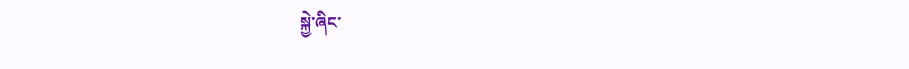སྐྱེ་ཞིང་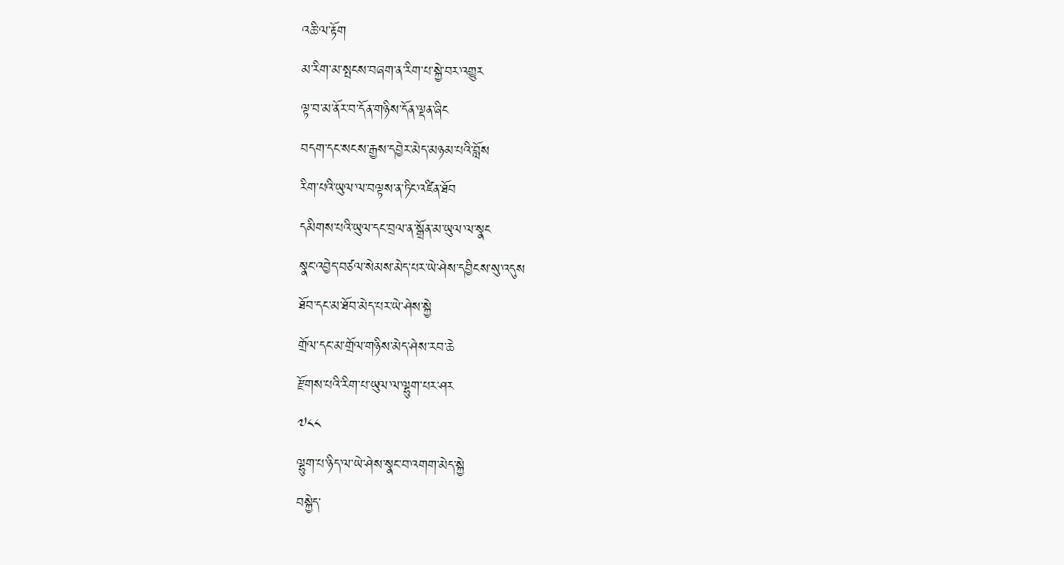འཆི་ལ་རྟོག
མ་རིག་མ་སྤངས་བཞག་ན་རིག་པ་སྐྱེ་བར་འགྱུར
ལྟ་བ་མ་ནོར་བ་དོན་གཉིས་དོན་ལྡན་ཞིང
བདག་དང་སངས་རྒྱས་དབྱེར་མེད་མཉམ་པའི་བློས
རིག་པའི་ཡུལ་ལ་བལྟས་ན་ཏིང་འཛིན་ཐོབ
དམིགས་པའི་ཡུལ་དང་བྲལ་ན་སྒྲོན་མ་ཡུལ་ལ་སྣང
སྣང་འབྱེད་བཙལ་སེམས་མེད་པར་ཡེ་ཤེས་དབྱིངས་སུ་འདུས
ཐོབ་དང་མ་ཐོབ་མེད་པར་ཡེ་ཤེས་སྐྱེ
གྲོལ་དང་མ་གྲོལ་གཉིས་མེད་ཤེས་རབ་ཆེ
རྫོགས་པའི་རིག་པ་ཡུལ་ལ་ལྷུག་པར་ཤར
༧༨༨
ལྷུག་པ་ཉིད་ལ་ཡེ་ཤེས་སྣང་བ་འགག་མེད་སྐྱེ
བསྐྱེད་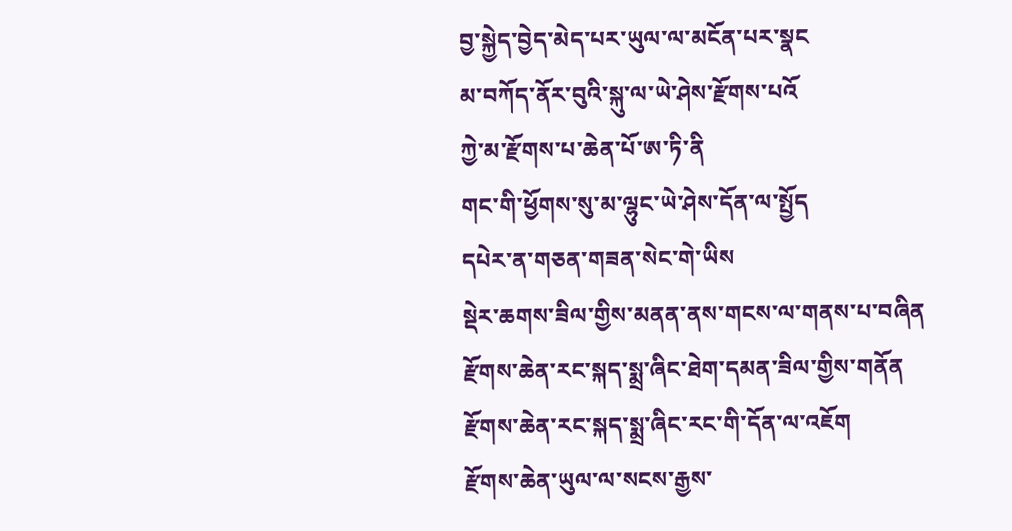བྱ་སྐྱེད་བྱེད་མེད་པར་ཡུལ་ལ་མངོན་པར་སྣང
མ་བཀོད་ནོར་བུའི་སྐུ་ལ་ཡེ་ཤེས་རྫོགས་པའོ
ཀྱེ་མ་རྫོགས་པ་ཆེན་པོ་ཨ་ཏི་ནི
གང་གི་ཕྱོགས་སུ་མ་ལྷུང་ཡེ་ཤེས་དོན་ལ་སྤྱོད
དཔེར་ན་གཅན་གཟན་སེང་གེ་ཡིས
སྡེར་ཆགས་ཟིལ་གྱིས་མནན་ནས་གངས་ལ་གནས་པ་བཞིན
རྫོགས་ཆེན་རང་སྐད་སྨྲ་ཞིང་ཐེག་དམན་ཟིལ་གྱིས་གནོན
རྫོགས་ཆེན་རང་སྐད་སྨྲ་ཞིང་རང་གི་དོན་ལ་འཇོག
རྫོགས་ཆེན་ཡུལ་ལ་སངས་རྒྱས་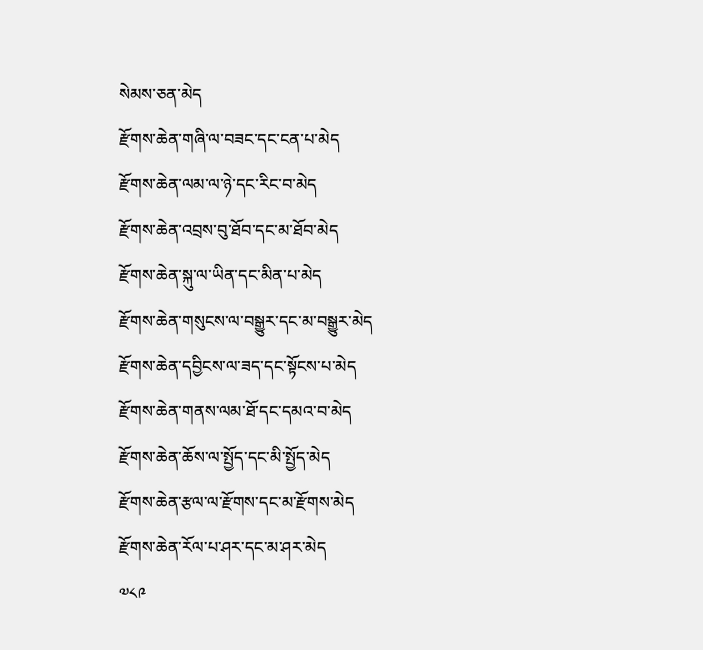སེམས་ཅན་མེད
རྫོགས་ཆེན་གཞི་ལ་བཟང་དང་ངན་པ་མེད
རྫོགས་ཆེན་ལམ་ལ་ཉེ་དང་རིང་བ་མེད
རྫོགས་ཆེན་འབྲས་བུ་ཐོབ་དང་མ་ཐོབ་མེད
རྫོགས་ཆེན་སྐུ་ལ་ཡིན་དང་མིན་པ་མེད
རྫོགས་ཆེན་གསུངས་ལ་བསྒྱུར་དང་མ་བསྒྱུར་མེད
རྫོགས་ཆེན་དབྱིངས་ལ་ཟད་དང་སྟོངས་པ་མེད
རྫོགས་ཆེན་གནས་ལམ་ཐོ་དང་དམའ་བ་མེད
རྫོགས་ཆེན་ཆོས་ལ་སྤྱོད་དང་མི་སྤྱོད་མེད
རྫོགས་ཆེན་རྩལ་ལ་རྫོགས་དང་མ་རྫོགས་མེད
རྫོགས་ཆེན་རོལ་པ་ཤར་དང་མ་ཤར་མེད
༧༨༩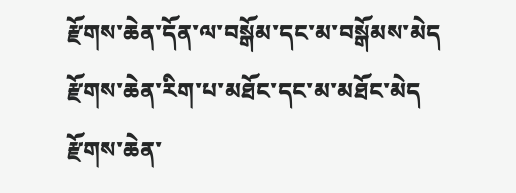རྫོགས་ཆེན་དོན་ལ་བསྒོམ་དང་མ་བསྒོམས་མེད
རྫོགས་ཆེན་རིག་པ་མཐོང་དང་མ་མཐོང་མེད
རྫོགས་ཆེན་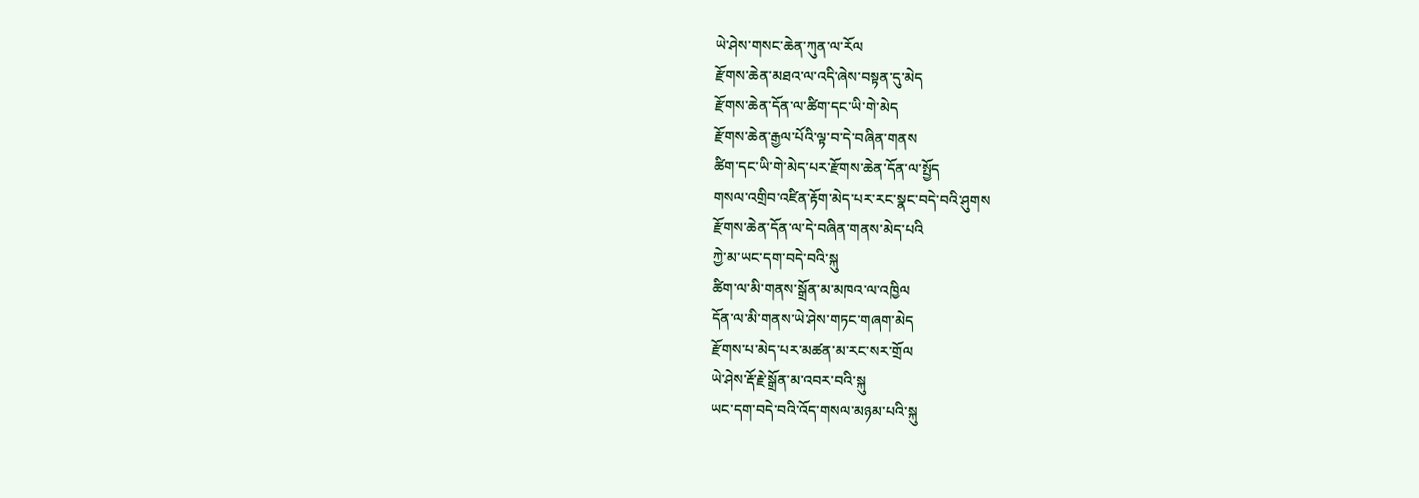ཡེ་ཤེས་གསང་ཆེན་ཀུན་ལ་རོལ
རྫོགས་ཆེན་མཐའ་ལ་འདི་ཞེས་བསྟན་དུ་མེད
རྫོགས་ཆེན་དོན་ལ་ཚིག་དང་ཡི་གེ་མེད
རྫོགས་ཆེན་རྒྱལ་པོའི་ལྟ་བ་དེ་བཞིན་གནས
ཚིག་དང་ཡི་གེ་མེད་པར་རྫོགས་ཆེན་དོན་ལ་སྤྱོད
གསལ་འགྲིབ་འཛིན་རྟོག་མེད་པར་རང་སྣང་བདེ་བའི་ཤུགས
རྫོགས་ཆེན་དོན་ལ་དེ་བཞིན་གནས་མེད་པའི
ཀྱེ་མ་ཡང་དག་བདེ་བའི་སྐུ
ཚིག་ལ་མི་གནས་སྒྲོན་མ་མཁའ་ལ་འཁྱིལ
དོན་ལ་མི་གནས་ཡེ་ཤེས་གཏང་གཞག་མེད
རྫོགས་པ་མེད་པར་མཚན་མ་རང་སར་གྲོལ
ཡེ་ཤེས་རྡོ་རྗེ་སྒྲོན་མ་འབར་བའི་སྐུ
ཡང་དག་བདེ་བའི་འོད་གསལ་མཉམ་པའི་སྐུ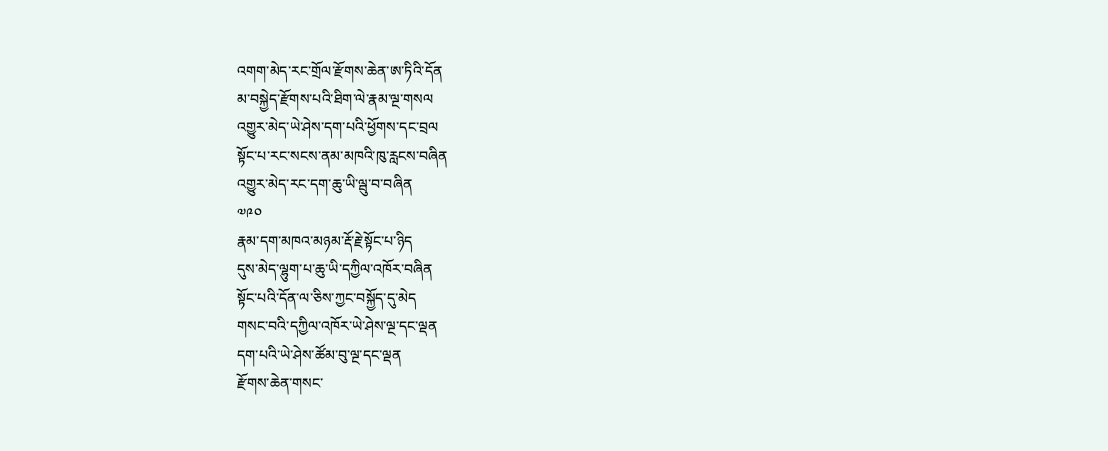འགག་མེད་རང་གྲོལ་རྫོགས་ཆེན་ཨ་ཏིའི་དོན
མ་བསྐྱེད་རྫོགས་པའི་ཐིག་ལེ་རྣམ་ལྔ་གསལ
འགྱུར་མེད་ཡེ་ཤེས་དག་པའི་ཕྱོགས་དང་བྲལ
སྟོང་པ་རང་སངས་ནམ་མཁའི་ཁུ་རླངས་བཞིན
འགྱུར་མེད་རང་དག་ཆུ་ཡི་ལྦུ་བ་བཞིན
༧༩༠
རྣམ་དག་མཁའ་མཉམ་རྡོ་རྗེ་སྟོང་པ་ཉིད
དུས་མེད་ལྷུག་པ་ཆུ་ཡི་དཀྱིལ་འཁོར་བཞིན
སྟོང་པའི་དོན་ལ་ཅིས་ཀྱང་བསྐྱོད་དུ་མེད
གསང་བའི་དཀྱིལ་འཁོར་ཡེ་ཤེས་ལྔ་དང་ལྡན
དག་པའི་ཡེ་ཤེས་ཚོམ་བུ་ལྔ་དང་ལྡན
རྫོགས་ཆེན་གསང་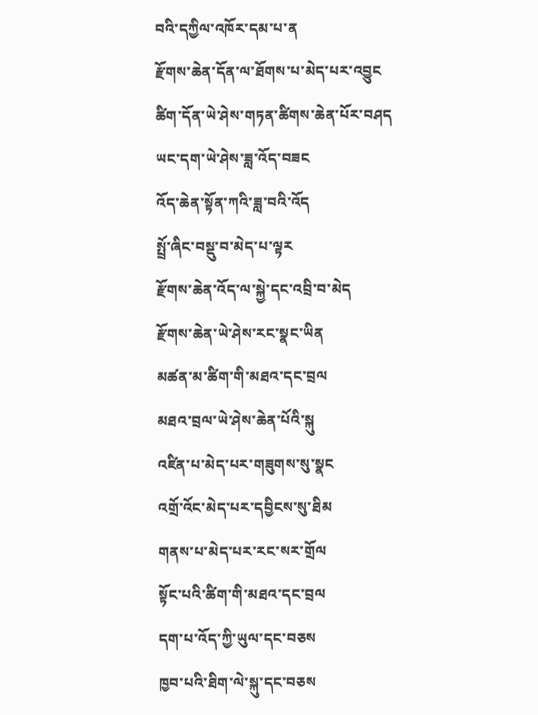བའི་དཀྱིལ་འཁོར་དམ་པ་ན
རྫོགས་ཆེན་དོན་ལ་ཐོགས་པ་མེད་པར་འབྱུང
ཚིག་དོན་ཡེ་ཤེས་གཏན་ཚིགས་ཆེན་པོར་བཤད
ཡང་དག་ཡེ་ཤེས་ཟླ་འོད་བཟང
འོད་ཆེན་སྟོན་ཀའི་ཟླ་བའི་འོད
སྤྲོ་ཞིང་བསྡུ་བ་མེད་པ་ལྟར
རྫོགས་ཆེན་འོད་ལ་སྐྱེ་དང་འབྲི་བ་མེད
རྫོགས་ཆེན་ཡེ་ཤེས་རང་སྣང་ཡིན
མཚན་མ་ཚིག་གི་མཐའ་དང་བྲལ
མཐའ་བྲལ་ཡེ་ཤེས་ཆེན་པོའི་སྐུ
འཛིན་པ་མེད་པར་གཟུགས་སུ་སྣང
འགྲོ་འོང་མེད་པར་དབྱིངས་སུ་ཐིམ
གནས་པ་མེད་པར་རང་སར་གྲོལ
སྟོང་པའི་ཚིག་གི་མཐའ་དང་བྲལ
དག་པ་འོད་ཀྱི་ཡུལ་དང་བཅས
ཁྱབ་པའི་ཐིག་ལེ་སྐུ་དང་བཅས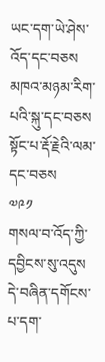ཡང་དག་ཡེ་ཤེས་འོད་དང་བཅས
མཁའ་མཉམ་རིག་པའི་སྐུ་དང་བཅས
སྟོང་པ་རྡོ་རྗེའི་ལམ་དང་བཅས
༧༩༡
གསལ་བ་འོད་ཀྱི་དབྱིངས་སུ་འདུས
དེ་བཞིན་དགོངས་པ་དག་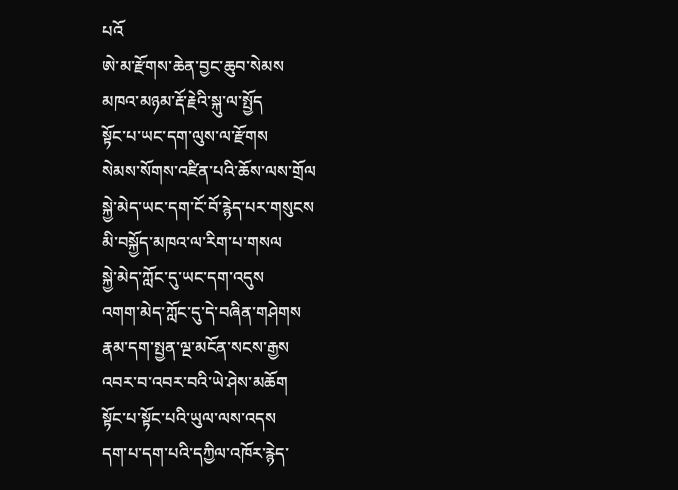པའོ
ཨེ་མ་རྫོགས་ཆེན་བྱང་ཆུབ་སེམས
མཁའ་མཉམ་རྡོ་རྗེའི་སྐུ་ལ་སྤྱོད
སྟོང་པ་ཡང་དག་ལུས་ལ་རྫོགས
སེམས་སོགས་འཛིན་པའི་ཆོས་ལས་གྲོལ
སྐྱེ་མེད་ཡང་དག་ངོ་བོ་རྙེད་པར་གསུངས
མི་བསྐྱོད་མཁའ་ལ་རིག་པ་གསལ
སྐྱེ་མེད་ཀློང་དུ་ཡང་དག་འདུས
འགག་མེད་ཀློང་དུ་དེ་བཞིན་གཤེགས
རྣམ་དག་སྤྱན་ལྔ་མངོན་སངས་རྒྱས
འབར་བ་འབར་བའི་ཡེ་ཤེས་མཆོག
སྟོང་པ་སྟོང་པའི་ཡུལ་ལས་འདས
དག་པ་དག་པའི་དཀྱིལ་འཁོར་རྙེད་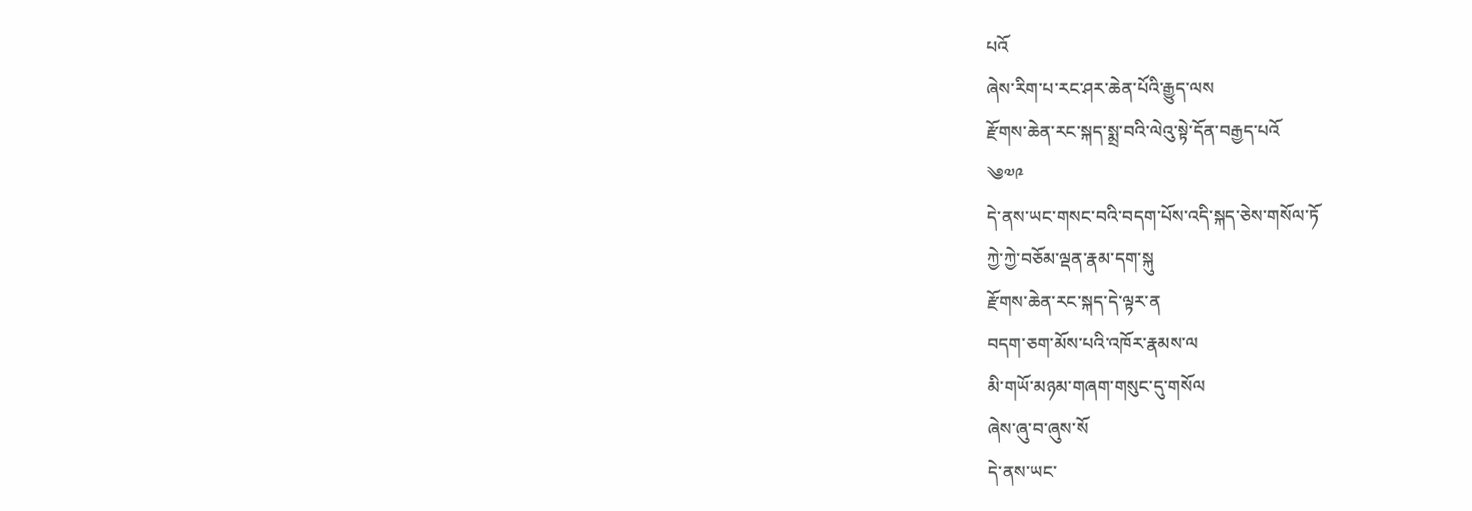པའོ
ཞེས་རིག་པ་རང་ཤར་ཆེན་པོའི་རྒྱུད་ལས
རྫོགས་ཆེན་རང་སྐད་སྨྲ་བའི་ལེའུ་སྟེ་དོན་བརྒྱད་པའོ
༄༧༩
དེ་ནས་ཡང་གསང་བའི་བདག་པོས་འདི་སྐད་ཅེས་གསོལ་ཏོ
ཀྱེ་ཀྱེ་བཅོམ་ལྡན་རྣམ་དག་སྐུ
རྫོགས་ཆེན་རང་སྐད་དེ་ལྟར་ན
བདག་ཅག་མོས་པའི་འཁོར་རྣམས་ལ
མི་གཡོ་མཉམ་གཞག་གསུང་དུ་གསོལ
ཞེས་ཞུ་བ་ཞུས་སོ
དེ་ནས་ཡང་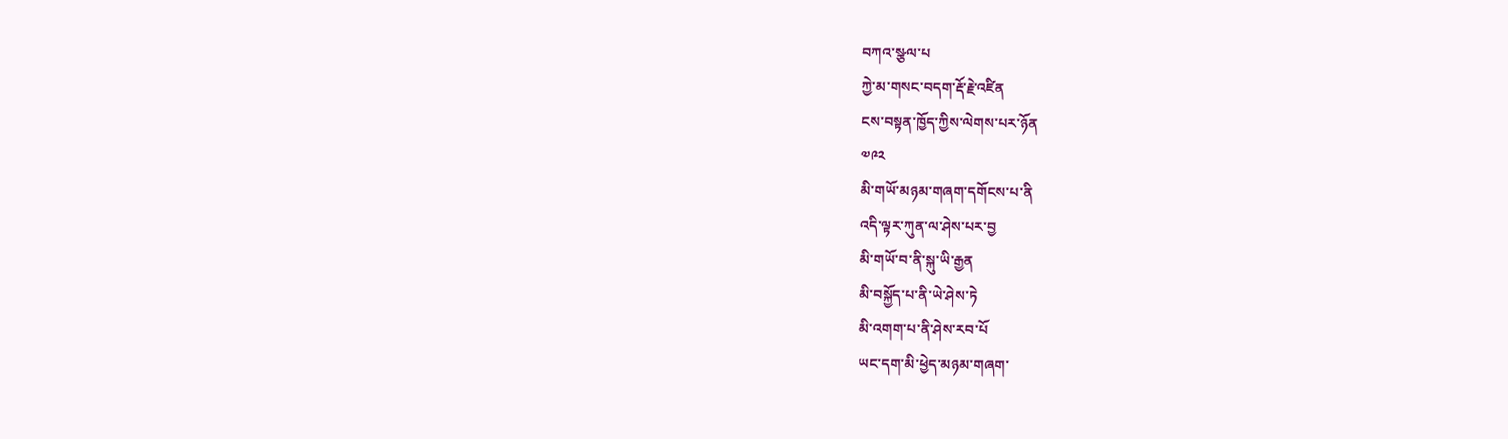བཀའ་སྩལ་པ
ཀྱེ་མ་གསང་བདག་རྡོ་རྗེ་འཛིན
ངས་བསྟན་ཁྱོད་ཀྱིས་ལེགས་པར་ཉོན
༧༩༢
མི་གཡོ་མཉམ་གཞག་དགོངས་པ་ནི
འདི་ལྟར་ཀུན་ལ་ཤེས་པར་བྱ
མི་གཡོ་བ་ནི་སྐུ་ཡི་རྒྱན
མི་བསྐྱོད་པ་ནི་ཡེ་ཤེས་ཏེ
མི་འགག་པ་ནི་ཤེས་རབ་པོ
ཡང་དག་མི་ཕྱེད་མཉམ་གཞག་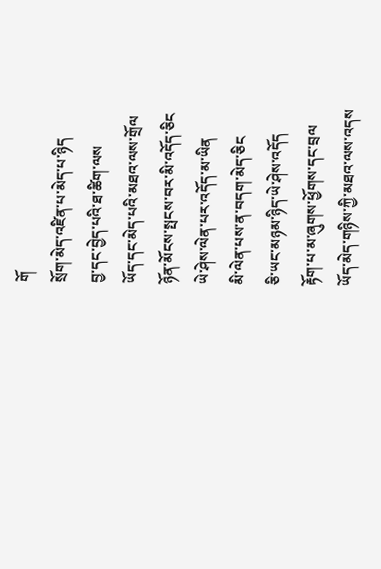གོ
སྲོག་མེད་འཛིན་པ་མེད་པ་ཉིད
བྱ་དང་བྱེད་པའི་ཐ་ཚིག་ལས
ཡོད་དང་མེད་པའི་མཐའ་ལས་གྲོལ
ཉོན་མོངས་སྤངས་བར་མི་འདོད་ཅིང
ཡེ་ཤེས་ལེན་པར་འདོད་མ་ཡིན
མི་ལེན་པས་ན་བདག་མེད་ཅིང
ཅི་ཡང་མཉམ་ཉིད་ཡེ་ཤེས་འདོད
རྟོག་པ་མ་ཞུགས་ཕྱོགས་དང་བྲལ
ཡོད་མེད་གཉིས་ཀྱི་མཐའ་ལས་འདས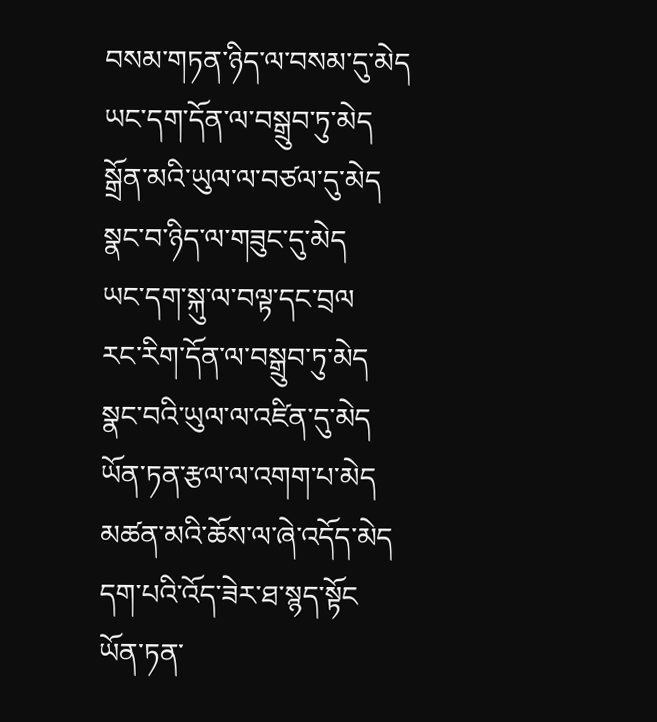བསམ་གཏན་ཉིད་ལ་བསམ་དུ་མེད
ཡང་དག་དོན་ལ་བསྒྲུབ་ཏུ་མེད
སྒྲོན་མའི་ཡུལ་ལ་བཙལ་དུ་མེད
སྣང་བ་ཉིད་ལ་གཟུང་དུ་མེད
ཡང་དག་སྐུ་ལ་བལྟ་དང་བྲལ
རང་རིག་དོན་ལ་བསྒྲུབ་ཏུ་མེད
སྣང་བའི་ཡུལ་ལ་འཛིན་དུ་མེད
ཡོན་ཏན་རྩལ་ལ་འགག་པ་མེད
མཚན་མའི་ཆོས་ལ་ཞེ་འདོད་མེད
དག་པའི་འོད་ཟེར་ཐ་སྙད་སྟོང
ཡོན་ཏན་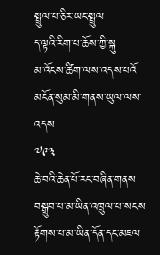སྤྲུལ་པ་ཅིར་ཡང་སྤྲུལ
ད་ལྟའི་རིག་པ་ཆོས་ཀྱི་སྐུ
མ་འོངས་ཚིག་ལས་འདས་པའོ
མངོན་སུམ་མི་གནས་ཡུལ་ལས་འདས
༧༩༣
ཆེ་བའི་ཆེན་པོ་རང་བཞིན་གནས
བསྒྲུབ་པ་མ་ཡིན་འཁྲུལ་པ་སངས
རྟོགས་པ་མ་ཡིན་དོན་དང་མཇལ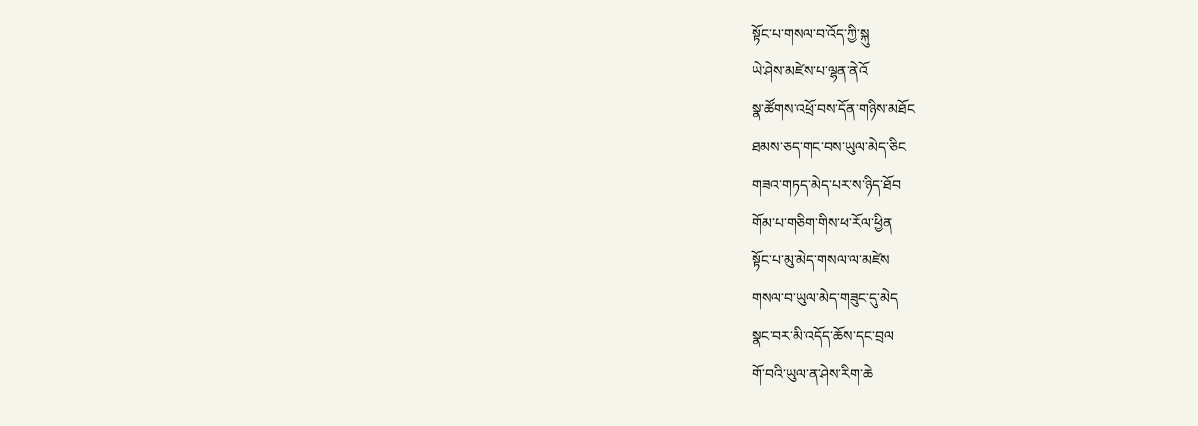སྟོང་པ་གསལ་བ་འོད་ཀྱི་སྐུ
ཡེ་ཤེས་མཛེས་པ་ལྷན་ནེའོ
སྣ་ཚོགས་འཕྲོ་བས་དོན་གཉིས་མཐོང
ཐམས་ཅད་གང་བས་ཡུལ་མེད་ཅིང
གཟའ་གཏད་མེད་པར་ས་ཉིད་ཐོབ
གོམ་པ་གཅིག་གིས་ཕ་རོལ་ཕྱིན
སྟོང་པ་མུ་མེད་གསལ་ལ་མཛེས
གསལ་བ་ཡུལ་མེད་གཟུང་དུ་མེད
སྣང་བར་མི་འདོད་ཆོས་དང་བྲལ
གོ་བའི་ཡུལ་ན་ཤེས་རིག་ཆེ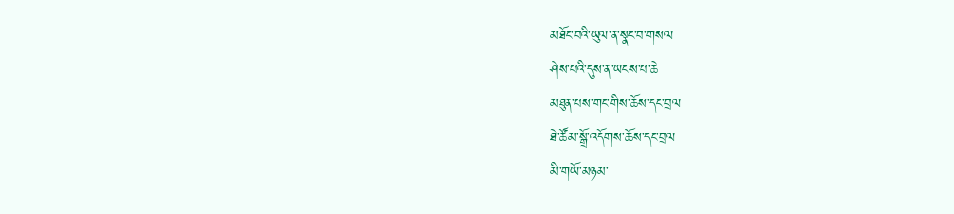མཐོང་བའི་ཡུལ་ན་སྣང་བ་གསལ
ཤེས་པའི་དུས་ན་ཡངས་པ་ཆེ
མཐུན་པས་གང་གིས་ཆོས་དང་བྲལ
ཐེ་ཚོམ་སྒྲོ་འདོགས་ཆོས་དང་བྲལ
མི་གཡོ་མཉམ་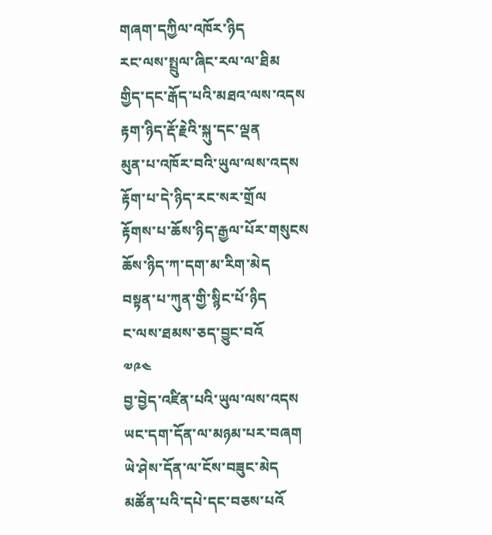གཞག་དཀྱིལ་འཁོར་ཉིད
རང་ལས་སྤྲུལ་ཞིང་རལ་ལ་ཐིམ
གྱིད་དང་རྒོད་པའི་མཐའ་ལས་འདས
རྟག་ཉིད་རྡོ་རྗེའི་སྐུ་དང་ལྡན
མུན་པ་འཁོར་བའི་ཡུལ་ལས་འདས
རྟོག་པ་དེ་ཉིད་རང་སར་གྲོལ
རྟོགས་པ་ཆོས་ཉིད་རྒྱལ་པོར་གསུངས
ཆོས་ཉིད་ཀ་དག་མ་རིག་མེད
བསྟན་པ་ཀུན་གྱི་སྙིང་པོ་ཉིད
ང་ལས་ཐམས་ཅད་བྱུང་བའོ
༧༩༤
བྱ་བྱེད་འཛིན་པའི་ཡུལ་ལས་འདས
ཡང་དག་དོན་ལ་མཉམ་པར་བཞག
ཡེ་ཤེས་དོན་ལ་ངོས་བཟུང་མེད
མཚོན་པའི་དཔེ་དང་བཅས་པའོ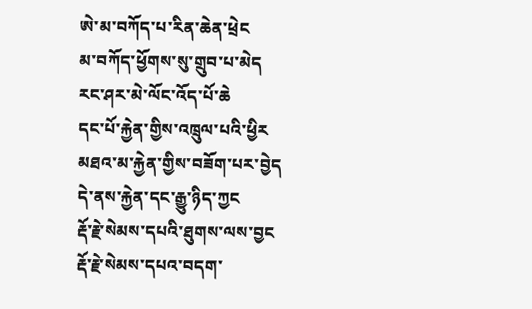ཨེ་མ་བཀོད་པ་རིན་ཆེན་ཕྲེང
མ་བཀོད་ཕྱོགས་སུ་གྲུབ་པ་མེད
རང་ཤར་མེ་ལོང་འོད་པོ་ཆེ
དང་པོ་རྐྱེན་གྱིས་འཁྲུལ་པའི་ཕྱིར
མཐའ་མ་རྐྱེན་གྱིས་བཟོག་པར་བྱེད
དེ་ནས་རྐྱེན་དང་རྒྱུ་ཉིད་ཀྱང
རྡོ་རྗེ་སེམས་དཔའི་ཐུགས་ལས་བྱང
རྡོ་རྗེ་སེམས་དཔའ་བདག་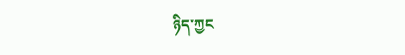ཉིད་ཀྱང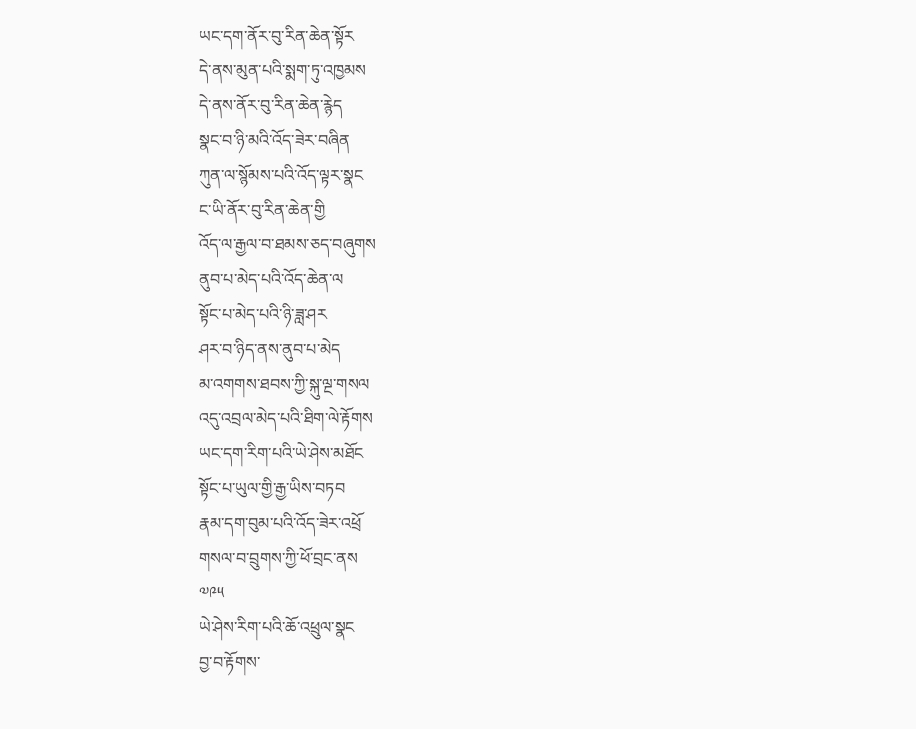ཡང་དག་ནོར་བུ་རིན་ཆེན་སྟོར
དེ་ནས་མུན་པའི་སྨག་ཏུ་འཁྱམས
དེ་ནས་ནོར་བུ་རིན་ཆེན་རྙེད
སྣང་བ་ཉི་མའི་འོད་ཟེར་བཞིན
ཀུན་ལ་སྙོམས་པའི་འོད་ལྟར་སྣང
ང་ཡི་ནོར་བུ་རིན་ཆེན་གྱི
འོད་ལ་རྒྱལ་བ་ཐམས་ཅད་བཞུགས
ནུབ་པ་མེད་པའི་འོད་ཆེན་ལ
སྟོང་པ་མེད་པའི་ཉི་ཟླ་ཤར
ཤར་བ་ཉིད་ནས་ནུབ་པ་མེད
མ་འགགས་ཐབས་ཀྱི་སྐུ་ལྔ་གསལ
འདུ་འབྲལ་མེད་པའི་ཐིག་ལེ་རྟོགས
ཡང་དག་རིག་པའི་ཡེ་ཤེས་མཐོང
སྟོང་པ་ཡུལ་གྱི་རྒྱ་ཡིས་བཏབ
རྣམ་དག་བུམ་པའི་འོད་ཟེར་འཕྲོ
གསལ་བ་བྲུགས་ཀྱི་ཕོ་བྲང་ནས
༧༩༥
ཡེ་ཤེས་རིག་པའི་ཆོ་འཕྲུལ་སྣང
བྱ་བ་རྟོགས་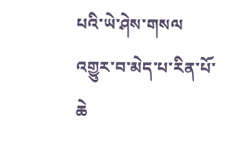པའི་ཡེ་ཤེས་གསལ
འགྱུར་བ་མེད་པ་རིན་པོ་ཆེ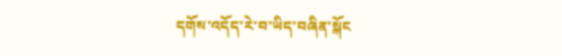དགོས་འདོད་རེ་བ་ཡིད་བཞིན་སྐོང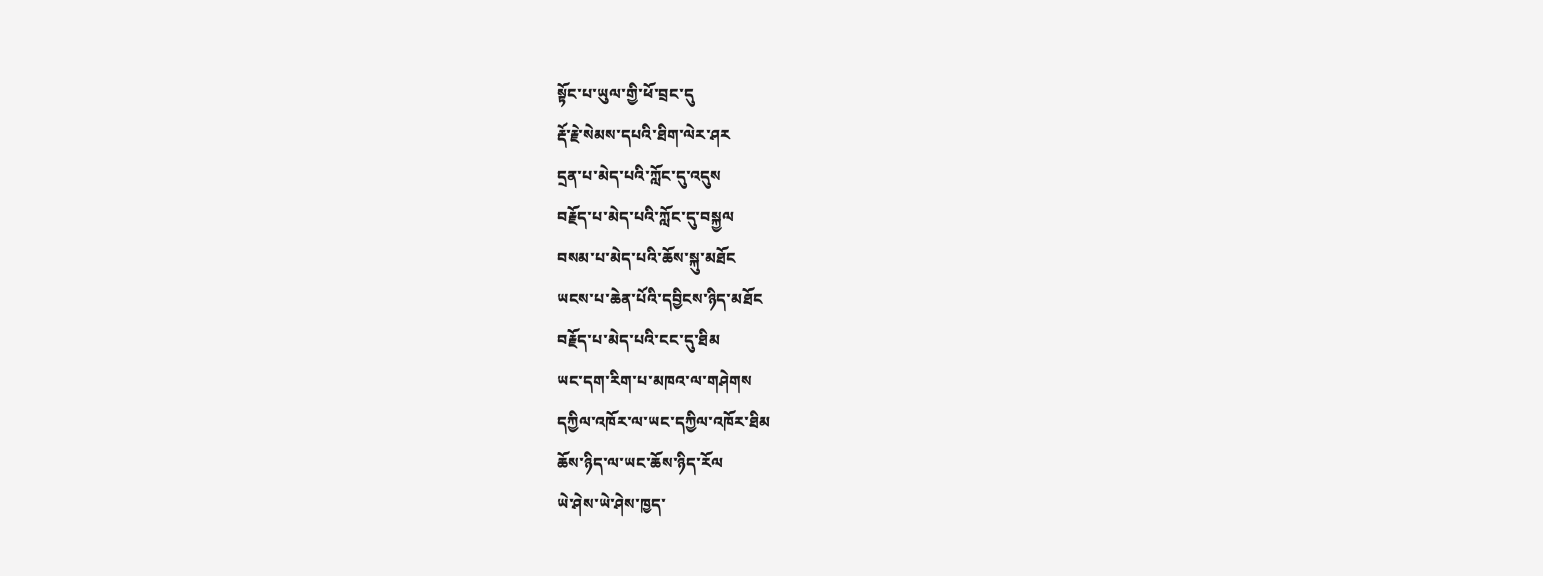སྟོང་པ་ཡུལ་གྱི་ཕོ་བྲང་དུ
རྡོ་རྗེ་སེམས་དཔའི་ཐིག་ལེར་ཤར
དྲན་པ་མེད་པའི་ཀློང་དུ་འདུས
བརྗོད་པ་མེད་པའི་ཀློང་དུ་བསྐྱལ
བསམ་པ་མེད་པའི་ཆོས་སྐུ་མཐོང
ཡངས་པ་ཆེན་པོའི་དབྱིངས་ཉིད་མཐོང
བརྗོད་པ་མེད་པའི་ངང་དུ་ཐིམ
ཡང་དག་རིག་པ་མཁའ་ལ་གཤེགས
དཀྱིལ་འཁོར་ལ་ཡང་དཀྱིལ་འཁོར་ཐིམ
ཆོས་ཉིད་ལ་ཡང་ཆོས་ཉིད་རོལ
ཡེ་ཤེས་ཡེ་ཤེས་ཁྱད་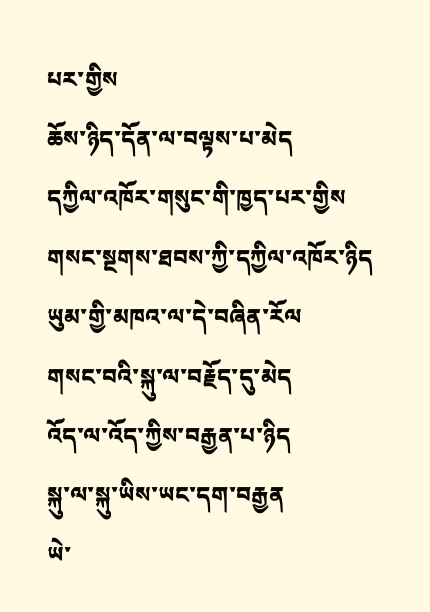པར་གྱིས
ཆོས་ཉིད་དོན་ལ་བལྟས་པ་མེད
དཀྱིལ་འཁོར་གསུང་གི་ཁྱད་པར་གྱིས
གསང་སྔགས་ཐབས་ཀྱི་དཀྱིལ་འཁོར་ཉིད
ཡུམ་གྱི་མཁའ་ལ་དེ་བཞིན་རོལ
གསང་བའི་སྐུ་ལ་བརྗོད་དུ་མེད
འོད་ལ་འོད་ཀྱིས་བརྒྱན་པ་ཉིད
སྐུ་ལ་སྐུ་ཡིས་ཡང་དག་བརྒྱན
ཡེ་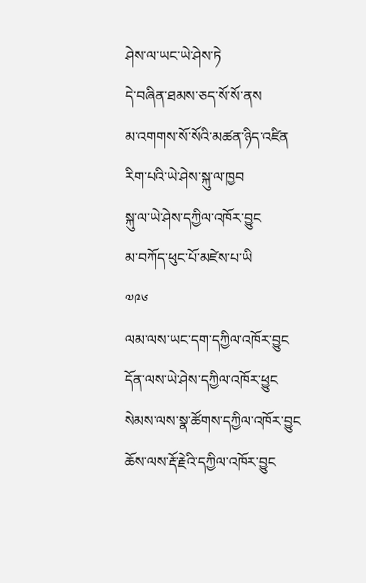ཤེས་ལ་ཡང་ཡེ་ཤེས་ཏེ
དེ་བཞིན་ཐམས་ཅད་སོ་སོ་ནས
མ་འགགས་སོ་སོའི་མཚན་ཉིད་འཛིན
རིག་པའི་ཡེ་ཤེས་སྐུ་ལ་ཁྱབ
སྐུ་ལ་ཡེ་ཤེས་དཀྱིལ་འཁོར་བྱུང
མ་བཀོད་ཕུང་པོ་མཛེས་པ་ཡི
༧༩༦
ལམ་ལས་ཡང་དག་དཀྱིལ་འཁོར་བྱུང
དོན་ལས་ཡེ་ཤེས་དཀྱིལ་འཁོར་ཕྱུང
སེམས་ལས་སྣ་ཚོགས་དཀྱིལ་འཁོར་བྱུང
ཆོས་ལས་རྡོ་རྗེའི་དཀྱིལ་འཁོར་བྱུང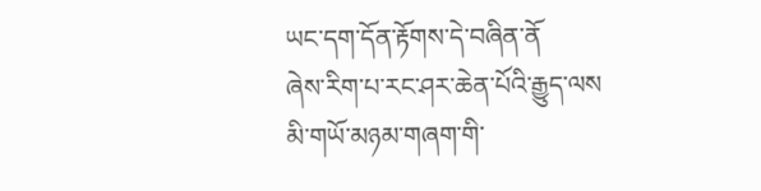ཡང་དག་དོན་རྟོགས་དེ་བཞིན་ནོ
ཞེས་རིག་པ་རང་ཤར་ཆེན་པོའི་རྒྱུད་ལས
མི་གཡོ་མཉམ་གཞག་གི་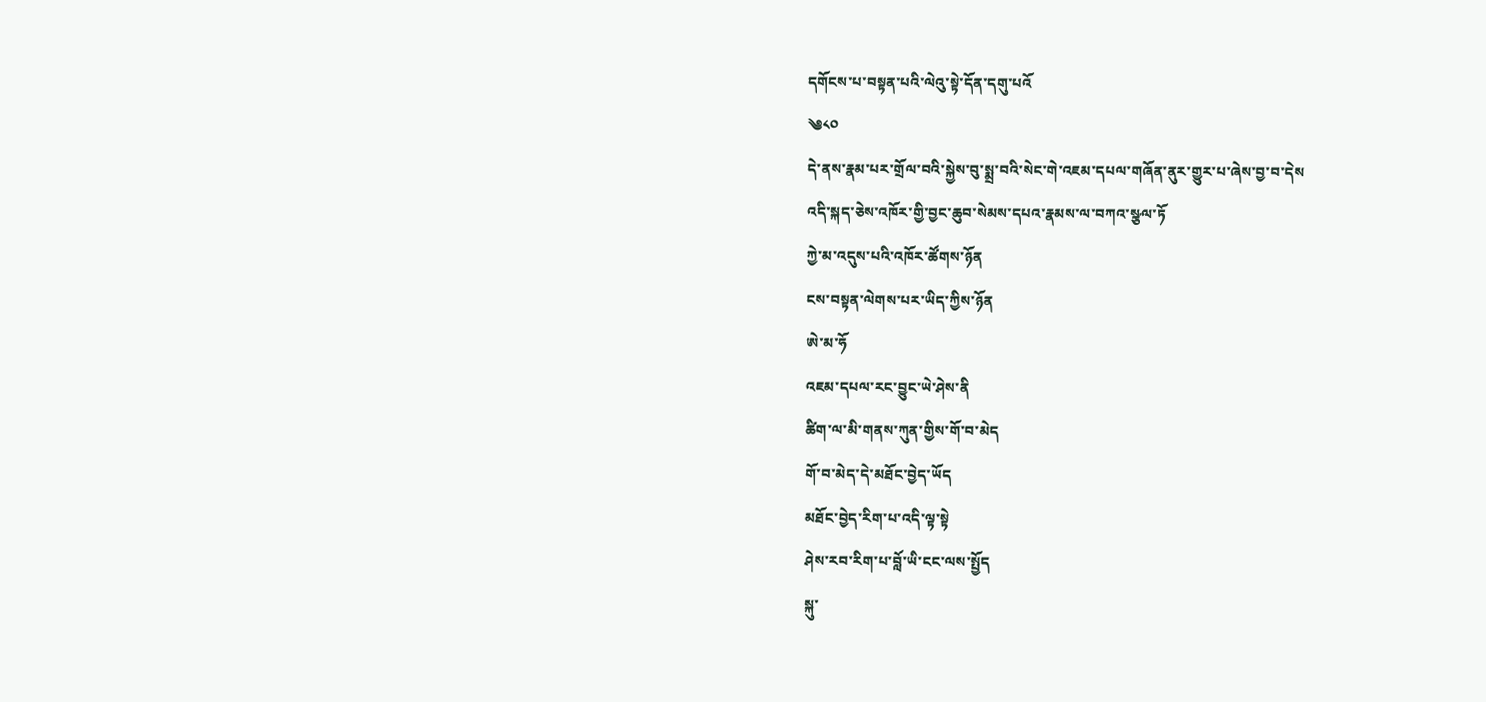དགོངས་པ་བསྟན་པའི་ལེའུ་སྟེ་དོན་དགུ་པའོ
༄༨༠
དེ་ནས་རྣམ་པར་གྲོལ་བའི་སྐྱེས་བུ་སྨྲ་བའི་སེང་གེ་འཇམ་དཔལ་གཞོན་ནུར་གྱུར་པ་ཞེས་བྱ་བ་དེས
འདི་སྐད་ཅེས་འཁོར་གྱི་བྱང་ཆུབ་སེམས་དཔའ་རྣམས་ལ་བཀའ་སྩལ་ཏོ
ཀྱེ་མ་འདུས་པའི་འཁོར་ཚོགས་ཉོན
ངས་བསྟན་ལེགས་པར་ཡིད་ཀྱིས་ཉོན
ཨེ་མ་ཧོ
འཇམ་དཔལ་རང་བྱུང་ཡེ་ཤེས་ནི
ཚིག་ལ་མི་གནས་ཀུན་གྱིས་གོ་བ་མེད
གོ་བ་མེད་དེ་མཐོང་བྱེད་ཡོད
མཐོང་བྱེད་རིག་པ་འདི་ལྟ་སྟེ
ཤེས་རབ་རིག་པ་བློ་ཡི་ངང་ལས་སྤྱོད
སྐུ་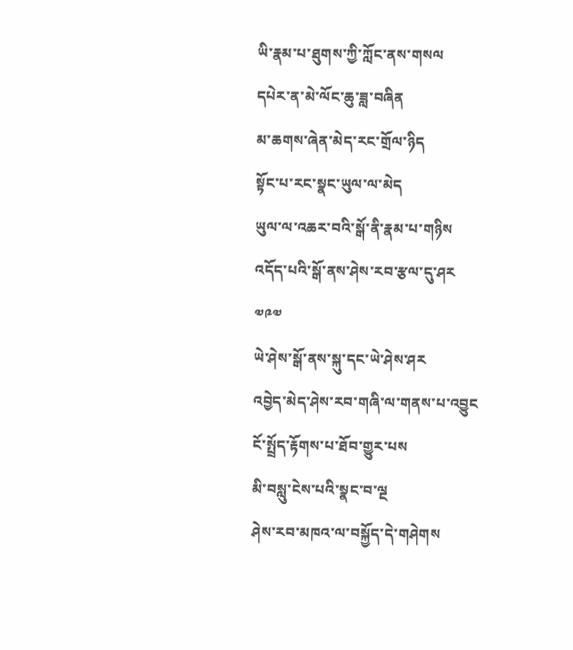ཡི་རྣམ་པ་ཐུགས་ཀྱི་ཀློང་ནས་གསལ
དཔེར་ན་མེ་ལོང་ཆུ་ཟླ་བཞིན
མ་ཆགས་ཞེན་མེད་རང་གྲོལ་ཉིད
སྟོང་པ་རང་སྣང་ཡུལ་ལ་མེད
ཡུལ་ལ་འཆར་བའི་སྒོ་ནི་རྣམ་པ་གཉིས
འདོད་པའི་སྒོ་ནས་ཤེས་རབ་རྩལ་དུ་ཤར
༧༩༧
ཡེ་ཤེས་སྒོ་ནས་སྐུ་དང་ཡེ་ཤེས་ཤར
འབྱེད་མེད་ཤེས་རབ་གཞི་ལ་གནས་པ་འབྱུང
ངོ་སྤྲོད་རྟོགས་པ་ཐོབ་གྱུར་པས
མི་བསླུ་ངེས་པའི་སྣང་བ་ལྔ
ཤེས་རབ་མཁའ་ལ་བསྐྱོད་དེ་གཤེགས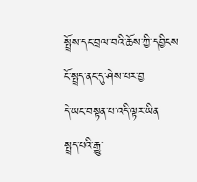སྤྲོས་དང་བྲལ་བའི་ཆོས་ཀྱི་དབྱིངས
ངོ་སྤྲད་ནང་དུ་ཤེས་པར་བྱ
དེ་ཡང་བསྟན་པ་འདི་ལྟར་ཡིན
སྤྲད་པའི་རྒྱུ་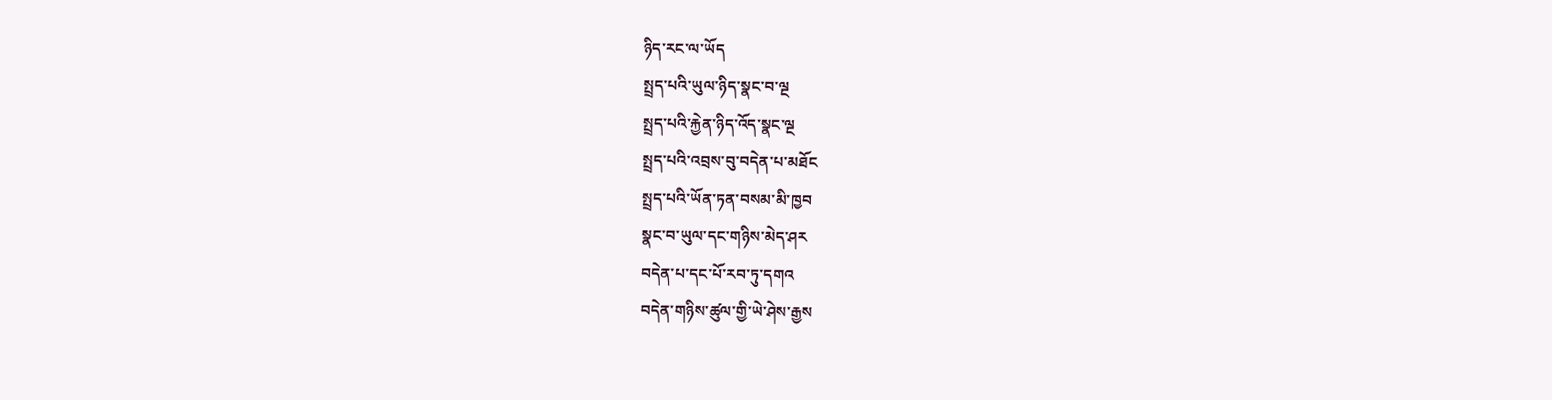ཉིད་རང་ལ་ཡོད
སྤྲད་པའི་ཡུལ་ཉིད་སྣང་བ་ལྔ
སྤྲད་པའི་རྐྱེན་ཉིད་འོད་སྣང་ལྔ
སྤྲད་པའི་འབྲས་བུ་བདེན་པ་མཐོང
སྤྲད་པའི་ཡོན་ཏན་བསམ་མི་ཁྱབ
སྣང་བ་ཡུལ་དང་གཉིས་མེད་ཤར
བདེན་པ་དང་པོ་རབ་ཏུ་དགའ
བདེན་གཉིས་ཚུལ་གྱི་ཡེ་ཤེས་རྒྱས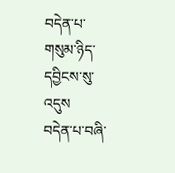བདེན་པ་གསུམ་ཉིད་དབྱིངས་སུ་འདུས
བདེན་པ་བཞི་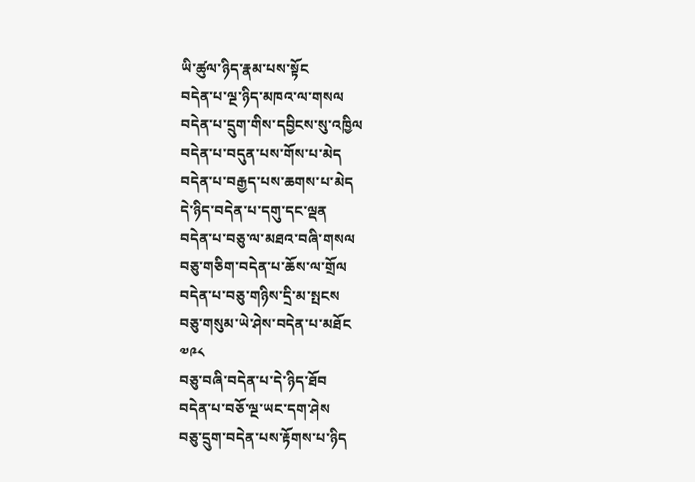ཡི་ཚུལ་ཉིད་རྣམ་པས་སྟོང
བདེན་པ་ལྔ་ཉིད་མཁའ་ལ་གསལ
བདེན་པ་དྲུག་གིས་དབྱིངས་སུ་འཁྱིལ
བདེན་པ་བདུན་པས་གོས་པ་མེད
བདེན་པ་བརྒྱད་པས་ཆགས་པ་མེད
དེ་ཉིད་བདེན་པ་དགུ་དང་ལྡན
བདེན་པ་བཅུ་ལ་མཐའ་བཞི་གསལ
བཅུ་གཅིག་བདེན་པ་ཆོས་ལ་གྲོལ
བདེན་པ་བཅུ་གཉིས་དྲི་མ་སྤངས
བཅུ་གསུམ་ཡེ་ཤེས་བདེན་པ་མཐོང
༧༩༨
བཅུ་བཞི་བདེན་པ་དེ་ཉིད་ཐོབ
བདེན་པ་བཅོ་ལྔ་ཡང་དག་ཤེས
བཅུ་དྲུག་བདེན་པས་རྟོགས་པ་ཉིད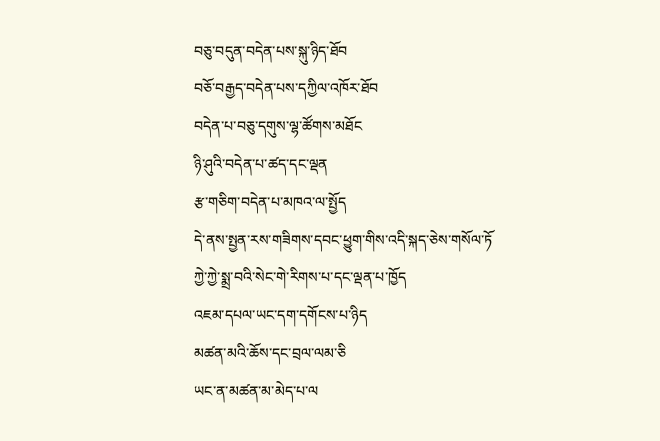བཅུ་བདུན་བདེན་པས་སྐུ་ཉིད་ཐོབ
བཅོ་བརྒྱད་བདེན་པས་དཀྱིལ་འཁོར་ཐོབ
བདེན་པ་བཅུ་དགུས་ལྷ་ཚོགས་མཐོང
ཉི་ཤུའི་བདེན་པ་ཚད་དང་ལྡན
རྩ་གཅིག་བདེན་པ་མཁའ་ལ་སྤྱོད
དེ་ནས་སྤྱན་རས་གཟིགས་དབང་ཕྱུག་གིས་འདི་སྐད་ཅེས་གསོལ་ཏོ
ཀྱེ་ཀྱེ་སྨྲ་བའི་སེང་གེ་རིགས་པ་དང་ལྡན་པ་ཁྱོད
འཇམ་དཔལ་ཡང་དག་དགོངས་པ་ཉིད
མཚན་མའི་ཆོས་དང་བྲལ་ལམ་ཅི
ཡང་ན་མཚན་མ་མེད་པ་ལ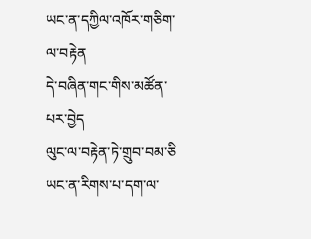ཡང་ན་དཀྱིལ་འཁོར་གཅིག་ལ་བརྟེན
དེ་བཞིན་གང་གིས་མཚོན་པར་བྱེད
ལུང་ལ་བརྟེན་ཏེ་གྲུབ་བམ་ཅི
ཡང་ན་རིགས་པ་དག་ལ་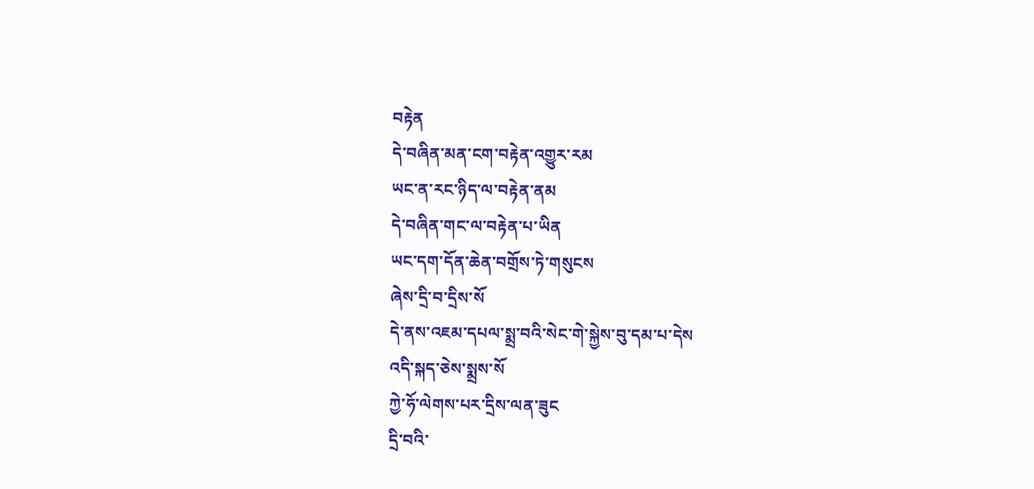བརྟེན
དེ་བཞིན་མན་ངག་བརྟེན་འགྱུར་རམ
ཡང་ན་རང་ཉིད་ལ་བརྟེན་ནམ
དེ་བཞིན་གང་ལ་བརྟེན་པ་ཡིན
ཡང་དག་དོན་ཆེན་བགྲོས་ཏེ་གསུངས
ཞེས་དྲི་བ་དྲིས་སོ
དེ་ནས་འཇམ་དཔལ་སྨྲ་བའི་སེང་གེ་སྐྱེས་བུ་དམ་པ་དེས
འདི་སྐད་ཅེས་སྨྲས་སོ
ཀྱེ་ཧོ་ལེགས་པར་དྲིས་ལན་ཟུང
དྲི་བའི་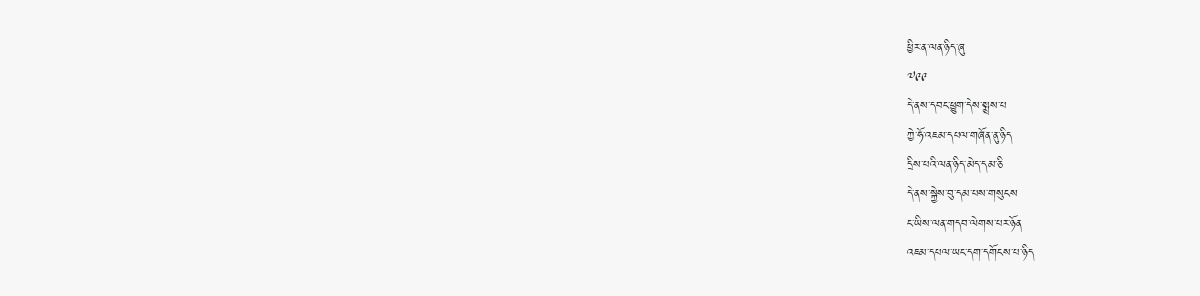ཕྱིར་ན་ལན་ཉིད་ཞུ
༧༩༩
དེ་ནས་དབང་ཕྱུག་དེས་སྨྲས་པ
ཀྱེ་ཧོ་འཇམ་དཔལ་གཞོན་ནུ་ཉིད
དྲིས་པའི་ལན་ཉིད་མེད་དམ་ཅི
དེ་ནས་སྐྱེས་བུ་དམ་པས་གསུངས
ང་ཡིས་ལན་གདབ་ལེགས་པར་ཉོན
འཇམ་དཔལ་ཡང་དག་དགོངས་པ་ཉིད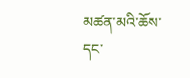མཚན་མའི་ཆོས་དང་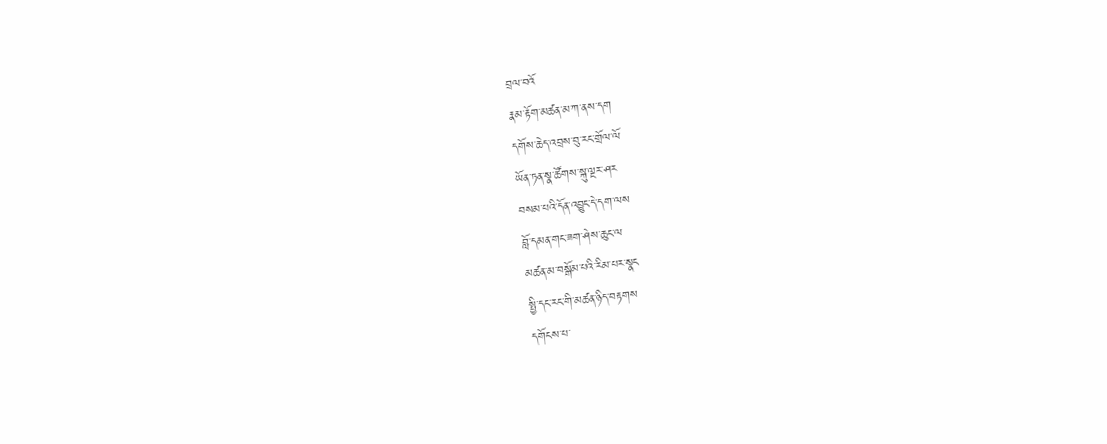བྲལ་བའོ
རྣམ་རྟོག་མཚན་མ་ཀ་ནས་དག
དགོས་ཆེད་འབྲས་བུ་རང་གྲོལ་ལོ
ཡོན་ཏན་སྣ་ཚོགས་སྐུ་ལྔར་ཤར
བསམ་པའི་དོན་འབྱུང་དེ་དག་ལས
བློ་དམན་གང་ཟག་ཤེས་ཆུང་ལ
མཚན་མ་བསྒོམ་པའི་རིམ་པར་སྣང
སྤྱི་དང་རང་གི་མཚན་ཉིད་བརྟགས
དགོངས་པ་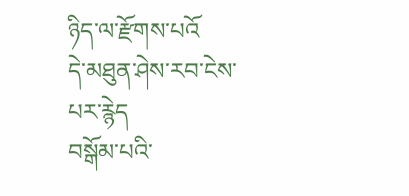ཉིད་ལ་རྫོགས་པའོ
དེ་མཐུན་ཤེས་རབ་ངེས་པར་རྙེད
བསྒོམ་པའི་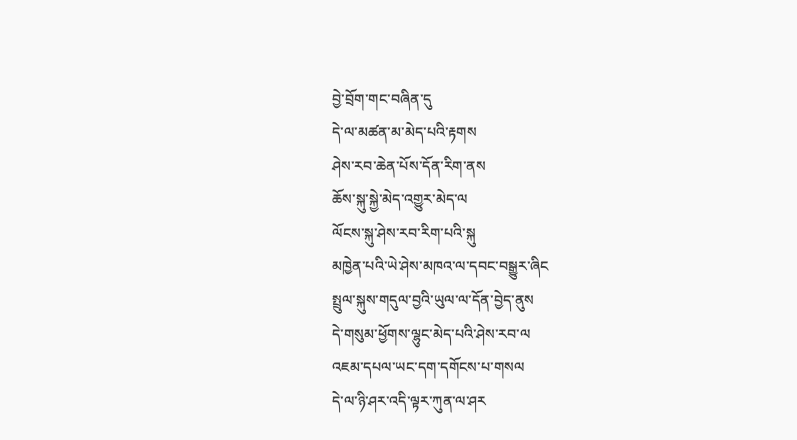བྱེ་བྲོག་གང་བཞིན་དུ
དེ་ལ་མཚན་མ་མེད་པའི་རྟགས
ཤེས་རབ་ཆེན་པོས་དོན་རིག་ནས
ཆོས་སྐུ་སྐྱེ་མེད་འགྱུར་མེད་ལ
ལོངས་སྐུ་ཤེས་རབ་རིག་པའི་སྐུ
མཁྱེན་པའི་ཡེ་ཤེས་མཁའ་ལ་དབང་བསྒྱུར་ཞིང
སྤྲུལ་སྐུས་གདུལ་བྱའི་ཡུལ་ལ་དོན་བྱེད་ནུས
དེ་གསུམ་ཕྱོགས་ལྷུང་མེད་པའི་ཤེས་རབ་ལ
འཇམ་དཔལ་ཡང་དག་དགོངས་པ་གསལ
དེ་ལ་ཉི་ཤར་འདི་ལྟར་ཀུན་ལ་ཤར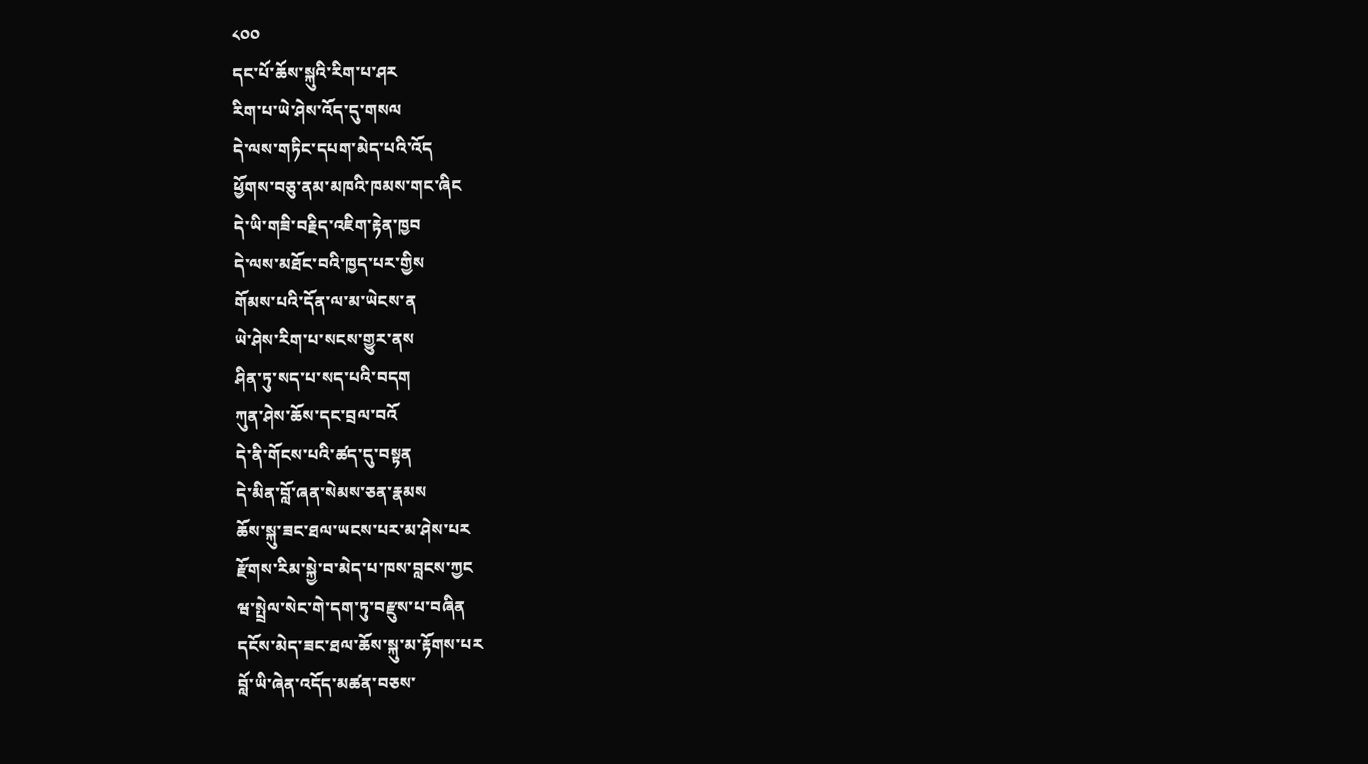༨༠༠
དང་པོ་ཆོས་སྐུའི་རིག་པ་ཤར
རིག་པ་ཡེ་ཤེས་འོད་དུ་གསལ
དེ་ལས་གཏིང་དཔག་མེད་པའི་འོད
ཕྱོགས་བཅུ་ནམ་མཁའི་ཁམས་གང་ཞིང
དེ་ཡི་གཟི་བརྗིད་འཇིག་རྟེན་ཁྱབ
དེ་ལས་མཐོང་བའི་ཁྱད་པར་གྱིས
གོམས་པའི་དོན་ལ་མ་ཡེངས་ན
ཡེ་ཤེས་རིག་པ་སངས་གྱུར་ནས
ཤིན་ཏུ་སད་པ་སད་པའི་བདག
ཀུན་ཤེས་ཆོས་དང་བྲལ་བའོ
དེ་ནི་གོངས་པའི་ཚད་དུ་བསྟན
དེ་མིན་བློ་ཞན་སེམས་ཅན་རྣམས
ཆོས་སྐུ་ཟང་ཐལ་ཡངས་པར་མ་ཤེས་པར
རྫོགས་རིམ་སྐྱེ་བ་མེད་པ་ཁས་བླངས་ཀྱང
ཝ་སྤྲེལ་སེང་གེ་དག་ཏུ་བརྫུས་པ་བཞིན
དངོས་མེད་ཟང་ཐལ་ཆོས་སྐུ་མ་རྟོགས་པར
བློ་ཡི་ཞེན་འདོད་མཚན་བཅས་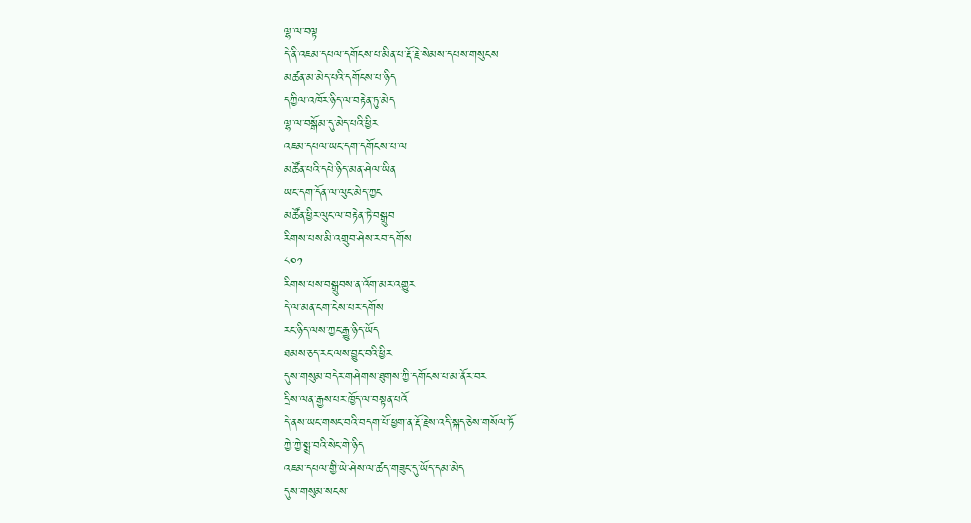ལྷ་ལ་བལྟ
དེ་ནི་འཇམ་དཔལ་དགོངས་པ་མིན་པ་རྡོ་རྗེ་སེམས་དཔས་གསུངས
མཚན་མ་མེད་པའི་དགོངས་པ་ཉིད
དཀྱིལ་འཁོར་ཉིད་ལ་བརྟེན་ཏུ་མེད
ལྷ་ལ་བསྒོམ་དུ་མེད་པའི་ཕྱིར
འཇམ་དཔལ་ཡང་དག་དགོངས་པ་ལ
མཚོན་པའི་དཔེ་ཉིད་མན་ཤེལ་ཡིན
ཡང་དག་དོན་ལ་ལུང་མེད་ཀྱང
མཚོན་ཕྱིར་ལུང་ལ་བརྟེན་ཏེ་བསྒྲུབ
རིགས་པས་མི་འགྲུབ་ཤེས་རབ་དགོས
༨༠༡
རིགས་པས་བསྒྲུབས་ན་འོག་མར་འགྱུར
དེ་ལ་མན་ངག་ངེས་པར་དགོས
རང་ཉིད་ལས་ཀྱང་རྒྱུ་ཉིད་ཡོད
ཐམས་ཅད་རང་ལས་བྱུང་བའི་ཕྱིར
དུས་གསུམ་བདེར་གཤེགས་ཐུགས་ཀྱི་དགོངས་པ་མ་ནོར་བར
དྲིས་ལན་རྒྱས་པར་ཁྱོད་ལ་བསྟན་པའོ
དེ་ནས་ཡང་གསང་བའི་བདག་པོ་ཕྱག་ན་རྡོ་རྗེས་འདི་སྐད་ཅེས་གསོལ་ཏོ
ཀྱེ་ཀྱེ་སྨྲ་བའི་སེང་གེ་ཉིད
འཇམ་དཔལ་གྱི་ཡེ་ཤེས་ལ་ཚད་གཟུང་དུ་ཡོད་དམ་མེད
དུས་གསུམ་སངས་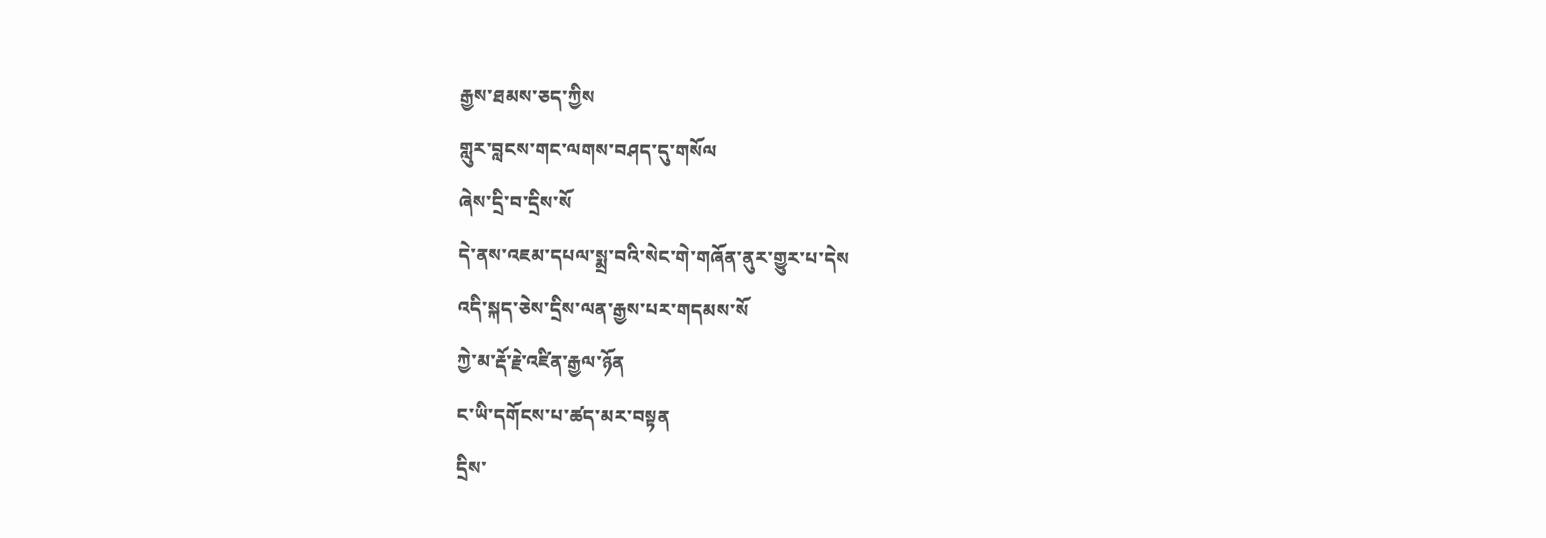རྒྱས་ཐམས་ཅད་ཀྱིས
གླུར་བླངས་གང་ལགས་བཤད་དུ་གསོལ
ཞེས་དྲི་བ་དྲིས་སོ
དེ་ནས་འཇམ་དཔལ་སྨྲ་བའི་སེང་གེ་གཞོན་ནུར་གྱུར་པ་དེས
འདི་སྐད་ཅེས་དྲིས་ལན་རྒྱས་པར་གདམས་སོ
ཀྱེ་མ་རྡོ་རྗེ་འཛིན་རྒྱལ་ཉོན
ང་ཡི་དགོངས་པ་ཚད་མར་བསྟན
དྲིས་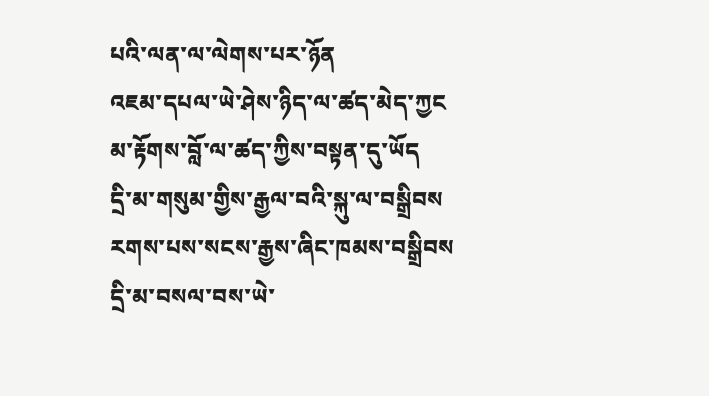པའི་ལན་ལ་ལེགས་པར་ཉོན
འཇམ་དཔལ་ཡེ་ཤེས་ཉིད་ལ་ཚད་མེད་ཀྱང
མ་རྟོགས་བློ་ལ་ཚད་ཀྱིས་བསྟན་དུ་ཡོད
དྲི་མ་གསུམ་གྱིས་རྒྱལ་བའི་སྐུ་ལ་བསྒྲིབས
རགས་པས་སངས་རྒྱས་ཞིང་ཁམས་བསྒྲིབས
དྲི་མ་བསལ་བས་ཡེ་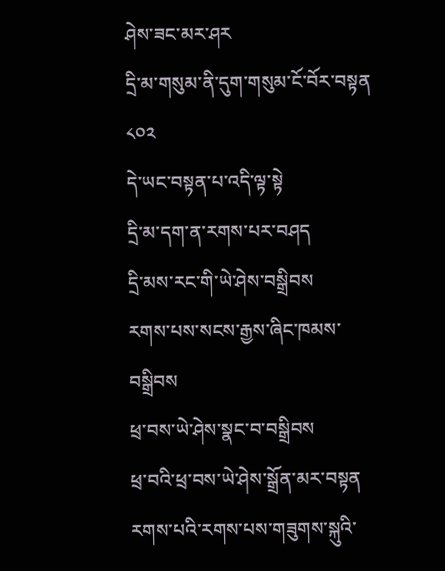ཤེས་ཟང་མར་ཤར
དྲི་མ་གསུམ་ནི་དུག་གསུམ་ངོ་བོར་བསྟན
༨༠༢
དེ་ཡང་བསྟན་པ་འདི་ལྟ་སྟེ
དྲི་མ་དག་ན་རགས་པར་བཤད
དྲི་མས་རང་གི་ཡེ་ཤེས་བསྒྲིབས
རགས་པས་སངས་རྒྱས་ཞིང་ཁམས་བསྒྲིབས
ཕྲ་བས་ཡེ་ཤེས་སྣང་བ་བསྒྲིབས
ཕྲ་བའི་ཕྲ་བས་ཡེ་ཤེས་སྒྲོན་མར་བསྟན
རགས་པའི་རགས་པས་གཟུགས་སྐུའི་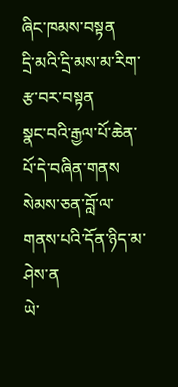ཞིང་ཁམས་བསྟན
དྲི་མའི་དྲི་མས་མ་རིག་རྩ་བར་བསྟན
སྣང་བའི་རྒྱལ་པོ་ཆེན་པོ་དེ་བཞིན་གནས
སེམས་ཅན་བློ་ལ་གནས་པའི་དོན་ཉིད་མ་ཤེས་ན
ཡེ་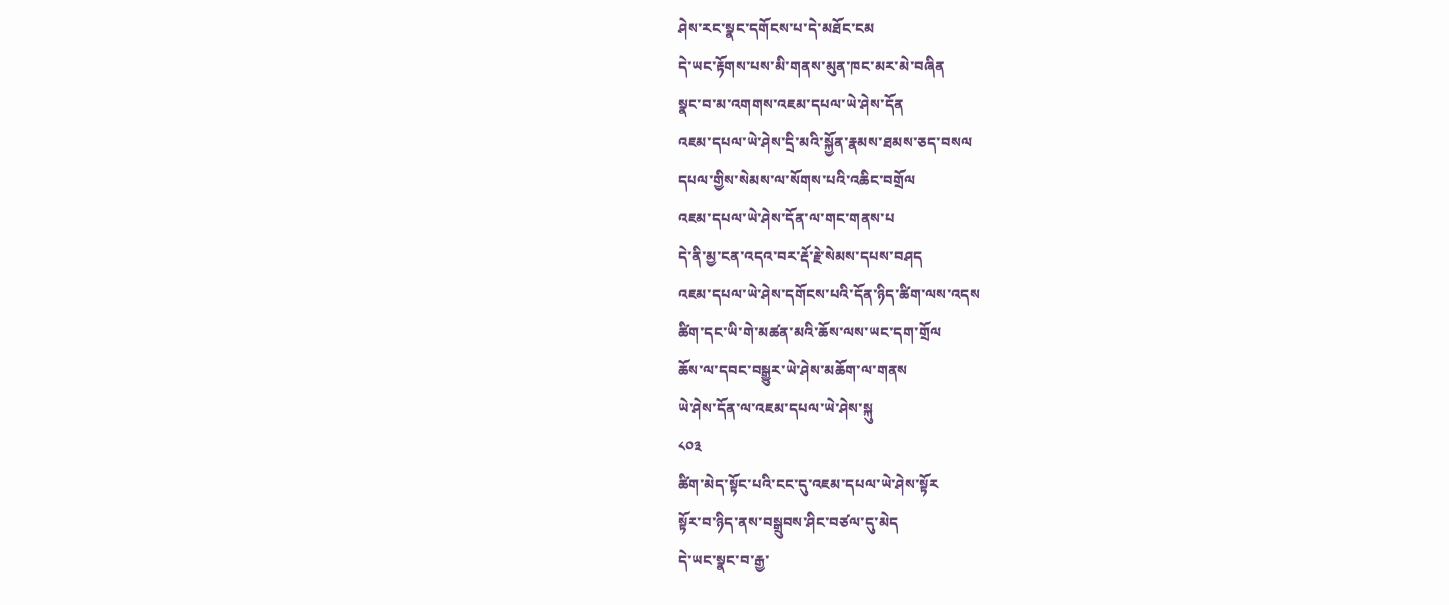ཤེས་རང་སྣང་དགོངས་པ་དེ་མཐོང་ངམ
དེ་ཡང་རྟོགས་པས་མི་གནས་མུན་ཁང་མར་མེ་བཞིན
སྣང་བ་མ་འགགས་འཇམ་དཔལ་ཡེ་ཤེས་དོན
འཇམ་དཔལ་ཡེ་ཤེས་དྲི་མའི་སྐྱོན་རྣམས་ཐམས་ཅད་བསལ
དཔལ་གྱིས་སེམས་ལ་སོགས་པའི་འཆིང་བགྲོལ
འཇམ་དཔལ་ཡེ་ཤེས་དོན་ལ་གང་གནས་པ
དེ་ནི་མྱ་ངན་འདའ་བར་རྡོ་རྗེ་སེམས་དཔས་བཤད
འཇམ་དཔལ་ཡེ་ཤེས་དགོངས་པའི་དོན་ཉིད་ཚིག་ལས་འདས
ཚིག་དང་ཡི་གེ་མཚན་མའི་ཆོས་ལས་ཡང་དག་གྲོལ
ཆོས་ལ་དབང་བསྒྱུར་ཡེ་ཤེས་མཆོག་ལ་གནས
ཡེ་ཤེས་དོན་ལ་འཇམ་དཔལ་ཡེ་ཤེས་སྐུ
༨༠༣
ཚིག་མེད་སྟོང་པའི་ངང་དུ་འཇམ་དཔལ་ཡེ་ཤེས་སྟོར
སྟོར་བ་ཉིད་ནས་བསྒྲུབས་ཤིང་བཙལ་དུ་མེད
དེ་ཡང་སྣང་བ་རྒྱ་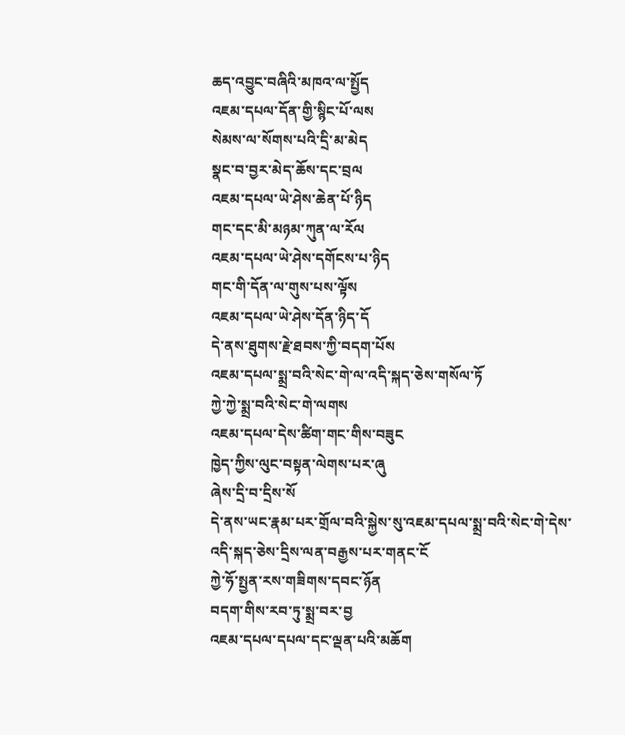ཆད་འབྱུང་བཞིའི་མཁའ་ལ་སྤྱོད
འཇམ་དཔལ་དོན་གྱི་སྙིང་པོ་ལས
སེམས་ལ་སོགས་པའི་དྲི་མ་མེད
སྣང་བ་བྱར་མེད་ཆོས་དང་བྲལ
འཇམ་དཔལ་ཡེ་ཤེས་ཆེན་པོ་ཉིད
གང་དང་མི་མཉམ་ཀུན་ལ་རོལ
འཇམ་དཔལ་ཡེ་ཤེས་དགོངས་པ་ཉིད
གང་གི་དོན་ལ་གུས་པས་ལྟོས
འཇམ་དཔལ་ཡེ་ཤེས་དོན་ཉིད་དོ
དེ་ནས་ཐུགས་རྗེ་ཐབས་ཀྱི་བདག་པོས
འཇམ་དཔལ་སྨྲ་བའི་སེང་གེ་ལ་འདི་སྐད་ཅེས་གསོལ་ཏོ
ཀྱེ་ཀྱེ་སྨྲ་བའི་སེང་གེ་ལགས
འཇམ་དཔལ་དེས་ཚིག་གང་གིས་བཟུང
ཁྱེད་ཀྱིས་ལུང་བསྟན་ལེགས་པར་ཞུ
ཞེས་དྲི་བ་དྲིས་སོ
དེ་ནས་ཡང་རྣམ་པར་གྲོལ་བའི་སྐྱེས་སུ་འཇམ་དཔལ་སྨྲ་བའི་སེང་གེ་དེས་འདི་སྐད་ཅེས་དྲིས་ལན་བརྒྱས་པར་གནང་ངོ
ཀྱེ་ཧོ་སྤྱན་རས་གཟིགས་དབང་ཉོན
བདག་གིས་རབ་ཏུ་སྨྲ་བར་བྱ
འཇམ་དཔལ་དཔལ་དང་ལྡན་པའི་མཆོག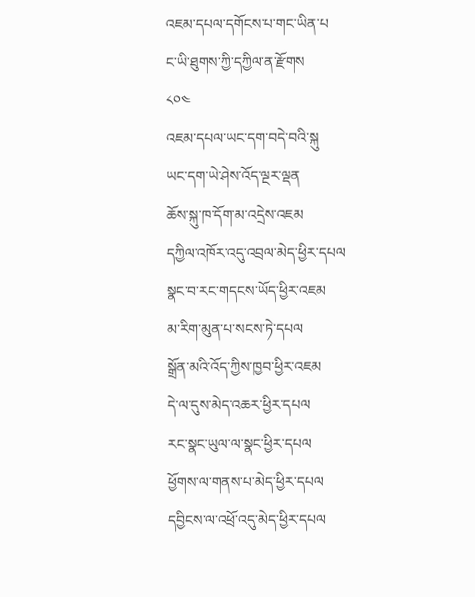འཇམ་དཔལ་དགོངས་པ་གང་ཡིན་པ
ང་ཡི་ཐུགས་ཀྱི་དཀྱིལ་ན་རྫོགས
༨༠༤
འཇམ་དཔལ་ཡང་དག་བདེ་བའི་སྐུ
ཡང་དག་ཡེ་ཤེས་འོད་ལྔར་ལྡན
ཆོས་སྐུ་ཁ་དོག་མ་འདྲེས་འཇམ
དཀྱིལ་འཁོར་འདུ་འབྲལ་མེད་ཕྱིར་དཔལ
སྣང་བ་རང་གདངས་ཡོད་ཕྱིར་འཇམ
མ་རིག་མུན་པ་སངས་ཏེ་དཔལ
སྒྲོན་མའི་འོད་ཀྱིས་ཁྱབ་ཕྱིར་འཇམ
དེ་ལ་དུས་མེད་འཆར་ཕྱིར་དཔལ
རང་སྣང་ཡུལ་ལ་སྣང་ཕྱིར་དཔལ
ཕྱོགས་ལ་གནས་པ་མེད་ཕྱིར་དཔལ
དབྱིངས་ལ་འཕྲོ་འདུ་མེད་ཕྱིར་དཔལ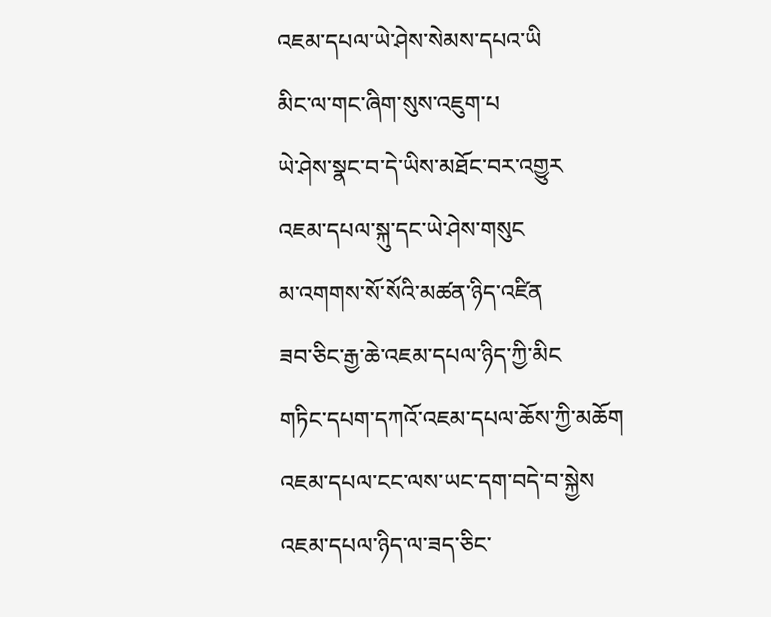འཇམ་དཔལ་ཡེ་ཤེས་སེམས་དཔའ་ཡི
མིང་ལ་གང་ཞིག་སུས་འཇུག་པ
ཡེ་ཤེས་སྣང་བ་དེ་ཡིས་མཐོང་བར་འགྱུར
འཇམ་དཔལ་སྐུ་དང་ཡེ་ཤེས་གསུང
མ་འགགས་སོ་སོའི་མཚན་ཉིད་འཛིན
ཟབ་ཅིང་རྒྱ་ཆེ་འཇམ་དཔལ་ཉིད་ཀྱི་མིང
གཏིང་དཔག་དཀའོ་འཇམ་དཔལ་ཆོས་ཀྱི་མཆོག
འཇམ་དཔལ་ངང་ལས་ཡང་དག་བདེ་བ་སྐྱེས
འཇམ་དཔལ་ཉིད་ལ་ཟད་ཅིང་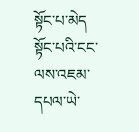སྟོང་པ་མེད
སྟོང་པའི་ངང་ལས་འཇམ་དཔལ་ཡེ་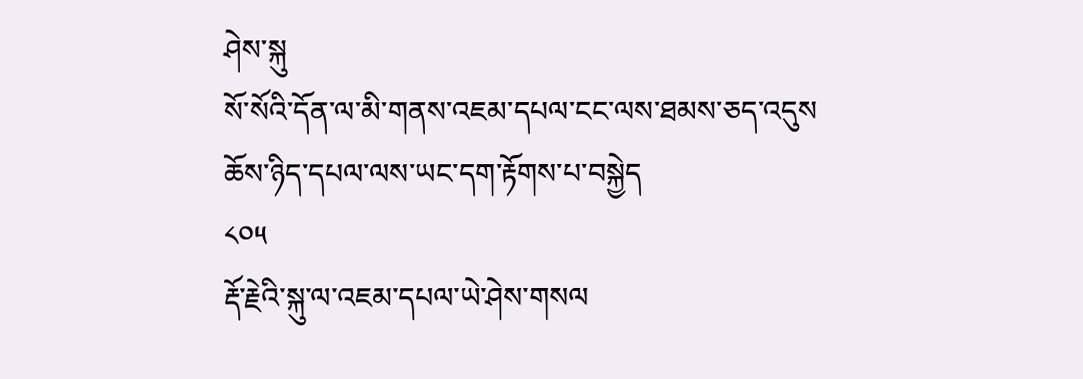ཤེས་སྐུ
སོ་སོའི་དོན་ལ་མི་གནས་འཇམ་དཔལ་ངང་ལས་ཐམས་ཅད་འདུས
ཆོས་ཉིད་དཔལ་ལས་ཡང་དག་རྟོགས་པ་བསྐྱེད
༨༠༥
རྡོ་རྗེའི་སྐུ་ལ་འཇམ་དཔལ་ཡེ་ཤེས་གསལ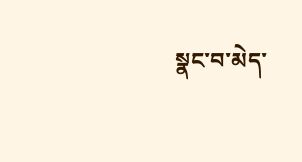སྣང་བ་མེད་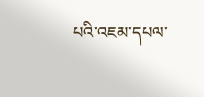པའི་འཇམ་དཔལ་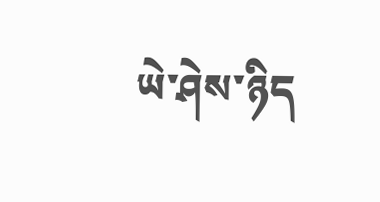ཡེ་ཤེས་ཉིད